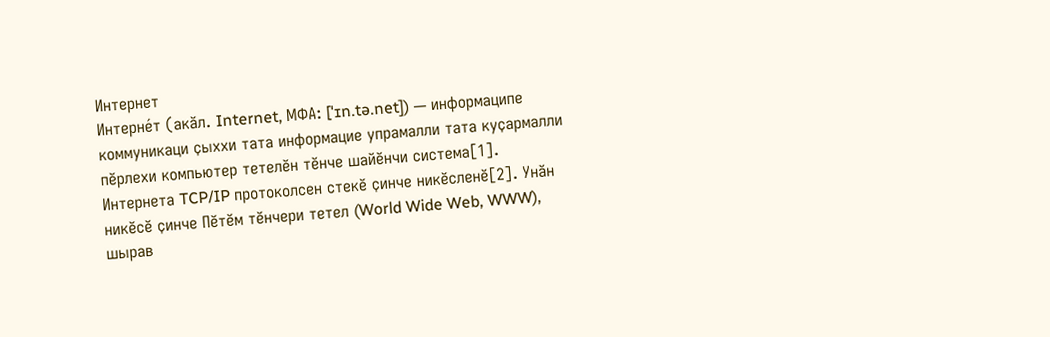Интернет
Интерне́т (акăл. Internet, МФА: [ˈɪn.tə.net]) — информаципе коммуникаци ҫыххи тата информацие упрамалли тата куҫармалли пӗрлехи компьютер тетелӗн тӗнче шайӗнчи система[1].
Интернета TCP/IP протоколсен стекӗ ҫинче никӗсленӗ[2]. Унӑн никӗсӗ ҫинче Пӗтӗм тӗнчери тетел (World Wide Web, WWW), шырав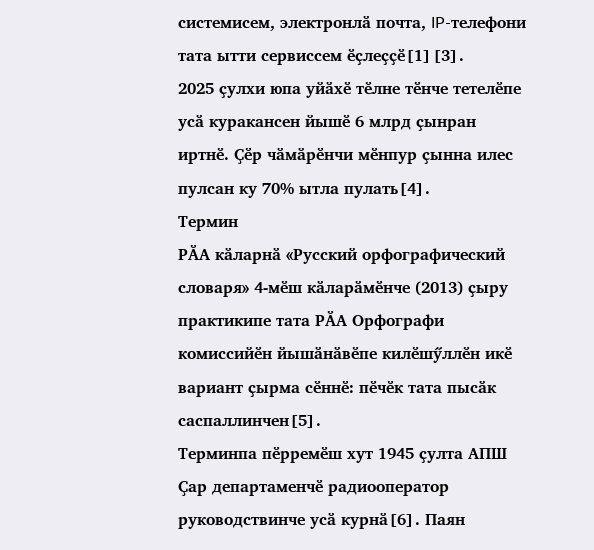системисем, электронлӑ почта, IP-телефони тата ытти сервиссем ӗҫлеҫҫӗ[1][3].
2025 ҫулхи юпа уйӑхӗ тӗлне тӗнче тетелӗпе усӑ куракансен йышӗ 6 млрд ҫынран иртнӗ. Ҫӗр чӑмӑрӗнчи мӗнпур ҫынна илес пулсан ку 70% ытла пулать[4].
Термин
РӐА кӑларнӑ «Русский орфографический словаря» 4-мӗш кӑларӑмӗнче (2013) ҫыру практикипе тата РӐА Орфографи комиссийӗн йышӑнӑвӗпе килӗшӳллӗн икӗ вариант ҫырма сӗннӗ: пӗчӗк тата пысӑк саспаллинчен[5].
Терминпа пӗрремӗш хут 1945 ҫулта АПШ Ҫар департаменчӗ радиооператор руководствинче усӑ курнӑ[6]. Паян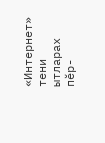«Интернет» тени ытларах пӗр-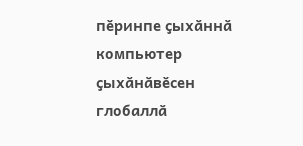пӗринпе ҫыхӑннӑ компьютер ҫыхӑнӑвӗсен глобаллӑ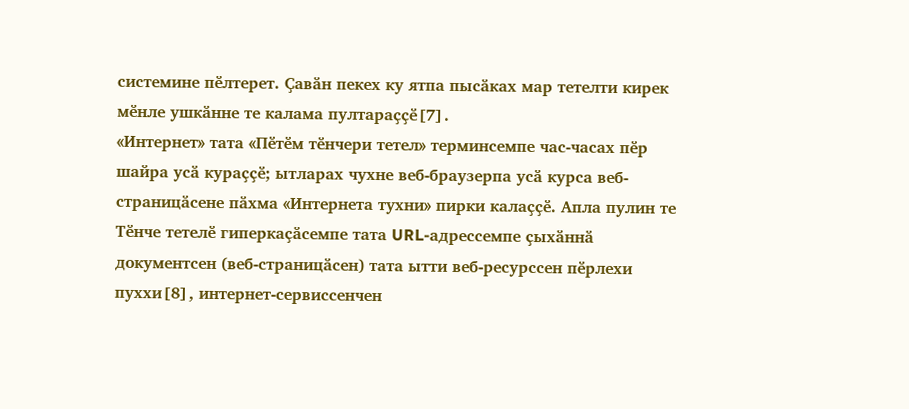системине пӗлтерет. Ҫавӑн пекех ку ятпа пысӑках мар тетелти кирек мӗнле ушкӑнне те калама пултараҫҫӗ[7].
«Интернет» тата «Пӗтӗм тӗнчери тетел» терминсемпе час-часах пӗр шайра усӑ кураҫҫӗ; ытларах чухне веб-браузерпа усӑ курса веб-страницӑсене пӑхма «Интернета тухни» пирки калаҫҫӗ. Апла пулин те Тӗнче тетелӗ гиперкаҫӑсемпе тата URL-адрессемпе ҫыхӑннӑ документсен (веб-страницӑсен) тата ытти веб-ресурссен пӗрлехи пуххи[8], интернет-сервиссенчен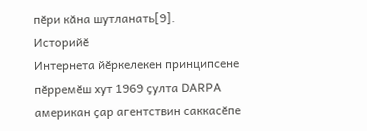пӗри кӑна шутланать[9].
Историйӗ
Интернета йӗркелекен принципсене пӗрремӗш хут 1969 ҫулта DARPA американ ҫар агентствин саккасӗпе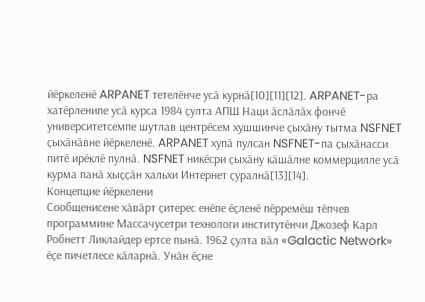йӗркеленӗ ARPANET тетелӗнче усӑ курнӑ[10][11][12]. ARPANET-ра хатӗрленипе усӑ курса 1984 ҫулта АПШ Наци ӑслӑлӑх фончӗ университетсемпе шутлав центрӗсем хушшинче ҫыхӑну тытма NSFNET ҫыхӑнӑвне йӗркеленӗ. ARPANET хупӑ пулсан NSFNET-па ҫыхӑнасси питӗ ирӗклӗ пулнӑ. NSFNET никӗсри ҫыхӑну кӑшӑлне коммерцилле усӑ курма панӑ хыҫҫӑн хальхи Интернет ҫуралнӑ[13][14].
Концепцие йӗркелени
Сообщенисене хӑвӑрт ҫитерес енӗпе ӗҫленӗ пӗрремӗш тӗпчев программине Массачусетри технологи институтӗнчи Джозеф Карл Робнетт Ликлайдер ертсе пынӑ. 1962 ҫулта вӑл «Galactic Network» ӗҫе пичетлесе кӑларнӑ. Унӑн ӗҫне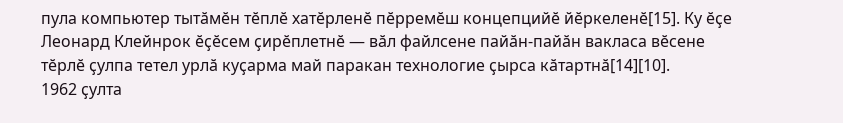пула компьютер тытӑмӗн тӗплӗ хатӗрленӗ пӗрремӗш концепцийӗ йӗркеленӗ[15]. Ку ӗҫе Леонард Клейнрок ӗҫӗсем ҫирӗплетнӗ — вӑл файлсене пайӑн-пайӑн вакласа вӗсене тӗрлӗ ҫулпа тетел урлӑ куҫарма май паракан технологие ҫырса кӑтартнӑ[14][10].
1962 ҫулта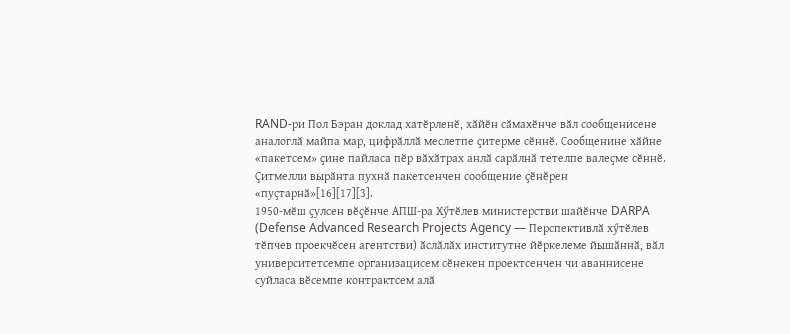RAND-ри Пол Бэран доклад хатӗрленӗ, хӑйӗн сӑмахӗнче вӑл сообщенисене аналоглӑ майпа мар, цифрӑллӑ меслетпе ҫитерме сӗннӗ. Сообщенине хӑйне «пакетсем» ҫине пайласа пӗр вӑхӑтрах анлӑ сарӑлнӑ тетелпе валеҫме сӗннӗ. Ҫитмелли вырӑнта пухнӑ пакетсенчен сообщение ҫӗнӗрен «пуҫтарнӑ»[16][17][3].
1950-мӗш ҫулсен вӗҫӗнче АПШ-ра Хӳтӗлев министерстви шайӗнче DARPA (Defense Advanced Research Projects Agency — Перспективлӑ хӳтӗлев тӗпчев проекчӗсен агентстви) ӑслӑлӑх институтне йӗркелеме йышӑннӑ, вӑл университетсемпе организацисем сӗнекен проектсенчен чи аваннисене суйласа вӗсемпе контрактсем алӑ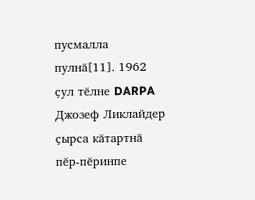пусмалла пулнӑ[11]. 1962 ҫул тӗлне DARPA Джозеф Ликлайдер ҫырса кӑтартнӑ пӗр-пӗринпе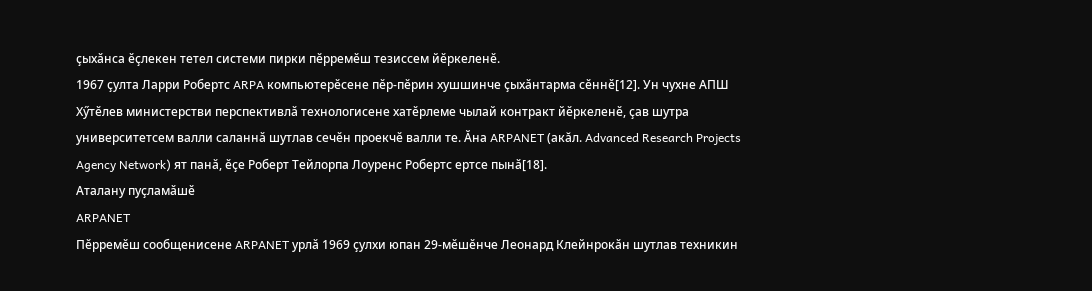ҫыхӑнса ӗҫлекен тетел системи пирки пӗрремӗш тезиссем йӗркеленӗ.
1967 ҫулта Ларри Робертс ARPA компьютерӗсене пӗр-пӗрин хушшинче ҫыхӑнтарма сӗннӗ[12]. Ун чухне АПШ Хӳтӗлев министерстви перспективлӑ технологисене хатӗрлеме чылай контракт йӗркеленӗ, ҫав шутра университетсем валли саланнӑ шутлав сечӗн проекчӗ валли те. Ӑна ARPANET (акăл. Advanced Research Projects Agency Network) ят панӑ, ӗҫе Роберт Тейлорпа Лоуренс Робертс ертсе пынӑ[18].
Аталану пуҫламӑшӗ
ARPANET
Пӗрремӗш сообщенисене ARPANET урлӑ 1969 ҫулхи юпан 29-мӗшӗнче Леонард Клейнрокӑн шутлав техникин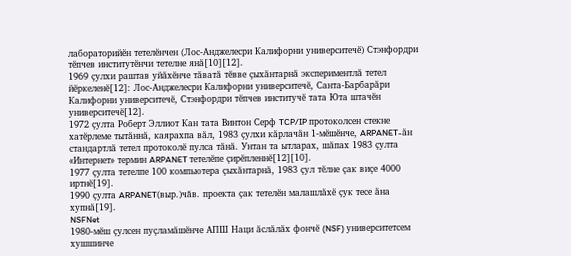лабораторийӗн тетелӗнчен (Лос-Анджелесри Калифорни университечӗ) Стэнфордри тӗпчев институтӗнчи тетелне янӑ[10][12].
1969 ҫулхи раштав уйӑхӗнче тӑватӑ тӗвве ҫыхӑнтарнӑ экспериментлӑ тетел йӗркеленӗ[12]: Лос-Анджелесри Калифорни университечӗ, Санта-Барбарӑри Калифорни университечӗ, Стэнфордри тӗпчев институчӗ тата Юта штачӗн университечӗ[12].
1972 ҫулта Роберт Эллиот Кан тата Винтон Серф TCP/IP протоколсен стекне хатӗрлеме тытӑннӑ, каярахпа вӑл, 1983 ҫулхи кӑрлачӑн 1-мӗшӗнче, ARPANET-ӑн стандартлӑ тетел протоколӗ пулса тӑнӑ. Унтан та ытларах, шӑпах 1983 ҫулта «Интернет» термин ARPANET тетелӗпе ҫирӗпленнӗ[12][10].
1977 ҫулта тетелпе 100 компьютера ҫыхӑнтарнӑ, 1983 ҫул тӗлне ҫак виҫе 4000 иртнӗ[19].
1990 ҫулта ARPANET(выр.)чăв. проекта ҫак тетелӗн малашлӑхӗ ҫук тесе ӑна хупнӑ[19].
NSFNet
1980-мӗш ҫулсен пуҫламӑшӗнче АПШ Наци ӑслӑлӑх фончӗ (NSF) университетсем хушшинче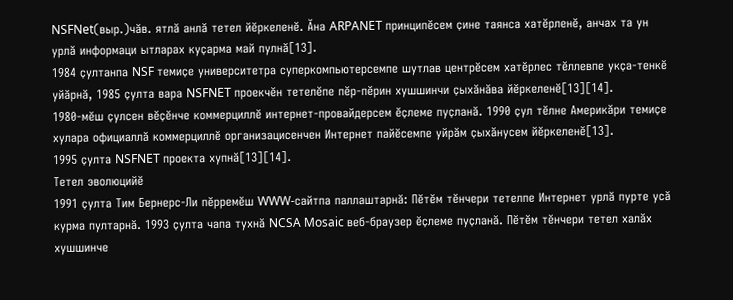NSFNet(выр.)чăв. ятлӑ анлӑ тетел йӗркеленӗ. Ӑна ARPANET принципӗсем ҫине таянса хатӗрленӗ, анчах та ун урлӑ информаци ытларах куҫарма май пулнӑ[13].
1984 ҫултанпа NSF темиҫе университетра суперкомпьютерсемпе шутлав центрӗсем хатӗрлес тӗллевпе укҫа-тенкӗ уйӑрнӑ, 1985 ҫулта вара NSFNET проекчӗн тетелӗпе пӗр-пӗрин хушшинчи ҫыхӑнӑва йӗркеленӗ[13][14].
1980-мӗш ҫулсен вӗҫӗнче коммерциллӗ интернет-провайдерсем ӗҫлеме пуҫланӑ. 1990 ҫул тӗлне Америкӑри темиҫе хулара официаллӑ коммерциллӗ организацисенчен Интернет пайӗсемпе уйрӑм ҫыхӑнусем йӗркеленӗ[13].
1995 ҫулта NSFNET проекта хупнӑ[13][14].
Тетел эволюцийӗ
1991 ҫулта Тим Бернерс-Ли пӗрремӗш WWW-сайтпа паллаштарнӑ: Пӗтӗм тӗнчери тетелпе Интернет урлӑ пурте усӑ курма пултарнӑ. 1993 ҫулта чапа тухнӑ NCSA Mosaic веб-браузер ӗҫлеме пуҫланӑ. Пӗтӗм тӗнчери тетел халӑх хушшинче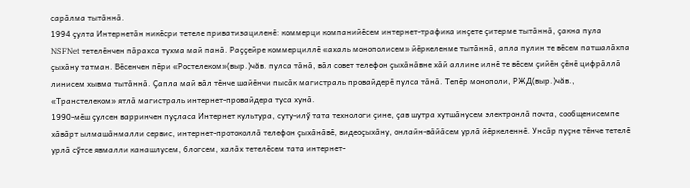сарӑлма тытӑннӑ.
1994 ҫулта Интернетӑн никӗсри тетеле приватизациленӗ: коммерци компанийӗсем интернет-трафика инҫете ҫитерме тытӑннӑ, ҫакна пула NSFNet тетелӗнчен пӑрахса тухма май панӑ. Раҫҫейре коммерциллӗ «ахаль монополисем» йӗркеленме тытӑннӑ, апла пулин те вӗсем патшалӑхпа ҫыхӑну татман. Вӗсенчен пӗри «Ростелеком»(выр.)чăв. пулса тӑнӑ, вӑл совет телефон ҫыхӑнӑвне хӑй аллине илнӗ те вӗсем ҫийӗн ҫӗнӗ цифрӑллӑ линисем хывма тытӑннӑ. Ҫапла май вӑл тӗнче шайӗнчи пысӑк магистраль провайдерӗ пулса тӑнӑ. Тепӗр монополи, РЖД(выр.)чăв., «Транстелеком» ятлӑ магистраль интернет-провайдера туса хунӑ.
1990-мӗш ҫулсен варринчен пуҫласа Интернет культура, суту-илӳ тата технологи ҫине, ҫав шутра хутшӑнусем электронлӑ почта, сообщенисемпе хӑвӑрт ылмашӑнмалли сервис, интернет-протоколлӑ телефон ҫыхӑнӑвӗ, видеоҫыхӑну, онлайн-вӑйӑсем урлӑ йӗркеленнӗ. Унсӑр пуҫне тӗнче тетелӗ урлӑ сӳтсе явмалли канашлусем, блогсем, халӑх тетелӗсем тата интернет-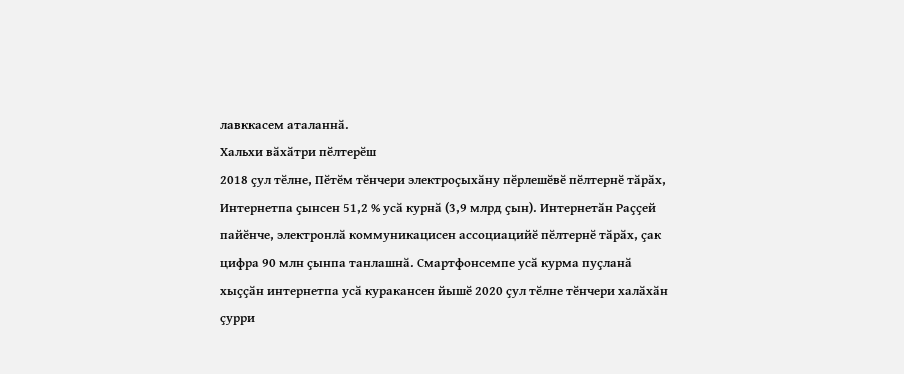лавккасем аталаннӑ.
Хальхи вӑхӑтри пӗлтерӗш
2018 ҫул тӗлне, Пӗтӗм тӗнчери электроҫыхӑну пӗрлешӗвӗ пӗлтернӗ тӑрӑх, Интернетпа ҫынсен 51,2 % усӑ курнӑ (3,9 млрд ҫын). Интернетӑн Раҫҫей пайӗнче, электронлӑ коммуникацисен ассоциацийӗ пӗлтернӗ тӑрӑх, ҫак цифра 90 млн ҫынпа танлашнӑ. Смартфонсемпе усӑ курма пуҫланӑ хыҫҫӑн интернетпа усӑ куракансен йышӗ 2020 ҫул тӗлне тӗнчери халӑхӑн ҫурри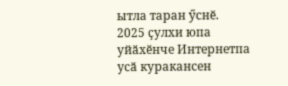ытла таран ӳснӗ.
2025 ҫулхи юпа уйӑхӗнче Интернетпа усӑ куракансен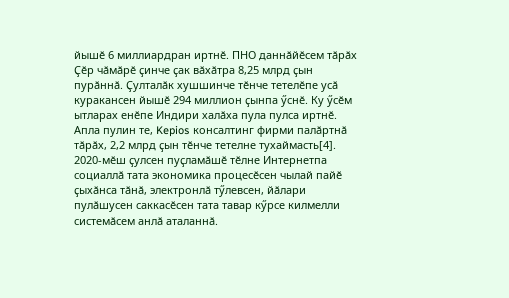йышӗ 6 миллиардран иртнӗ. ПНО даннӑйӗсем тӑрӑх Ҫӗр чӑмӑрӗ ҫинче ҫак вӑхӑтра 8,25 млрд ҫын пурӑннӑ. Ҫулталӑк хушшинче тӗнче тетелӗпе усӑ куракансен йышӗ 294 миллион ҫынпа ӳснӗ. Ку ӳсӗм ытларах енӗпе Индири халӑха пула пулса иртнӗ. Апла пулин те, Kepios консалтинг фирми палӑртнӑ тӑрӑх, 2,2 млрд ҫын тӗнче тетелне тухаймасть[4].
2020-мӗш ҫулсен пуҫламӑшӗ тӗлне Интернетпа социаллӑ тата экономика процесӗсен чылай пайӗ ҫыхӑнса тӑнӑ, электронлӑ тӳлевсен, йӑлари пулӑшусен саккасӗсен тата тавар кӳрсе килмелли системӑсем анлӑ аталаннӑ.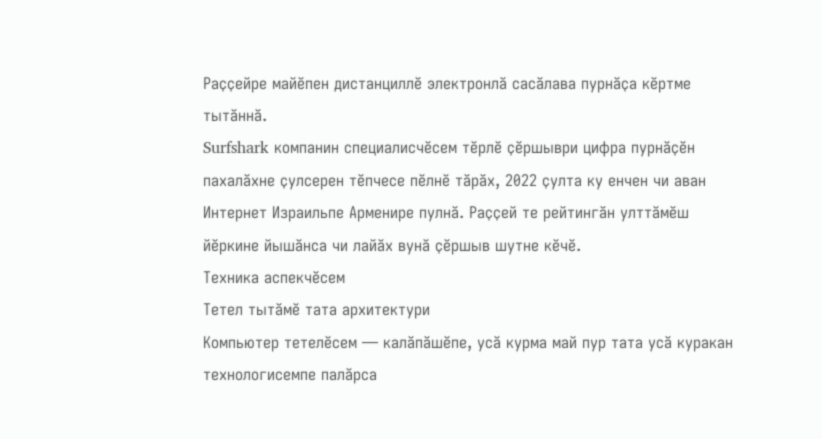Раҫҫейре майӗпен дистанциллӗ электронлӑ сасӑлава пурнӑҫа кӗртме тытӑннӑ.
Surfshark компанин специалисчӗсем тӗрлӗ ҫӗршыври цифра пурнӑҫӗн пахалӑхне ҫулсерен тӗпчесе пӗлнӗ тӑрӑх, 2022 ҫулта ку енчен чи аван Интернет Израильпе Арменире пулнӑ. Раҫҫей те рейтингӑн улттӑмӗш йӗркине йышӑнса чи лайӑх вунӑ ҫӗршыв шутне кӗчӗ.
Техника аспекчӗсем
Тетел тытӑмӗ тата архитектури
Компьютер тетелӗсем — калӑпӑшӗпе, усӑ курма май пур тата усӑ куракан технологисемпе палӑрса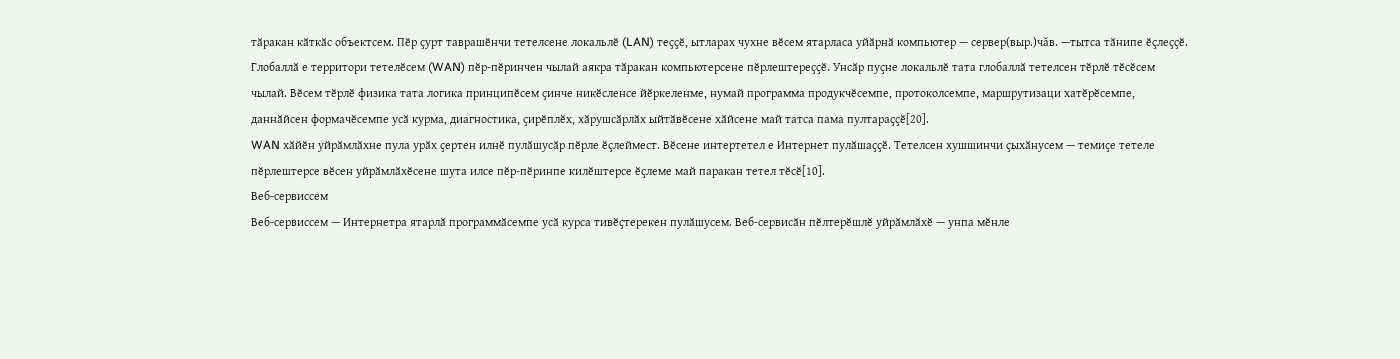тӑракан кӑткӑс объектсем. Пӗр ҫурт таврашӗнчи тетелсене локальлӗ (LAN) теҫҫӗ, ытларах чухне вӗсем ятарласа уйӑрнӑ компьютер — сервер(выр.)чăв. —тытса тӑнипе ӗҫлеҫҫӗ. Глобаллӑ е территори тетелӗсем (WAN) пӗр-пӗринчен чылай аякра тӑракан компьютерсене пӗрлештереҫҫӗ. Унсӑр пуҫне локальлӗ тата глобаллӑ тетелсен тӗрлӗ тӗсӗсем чылай. Вӗсем тӗрлӗ физика тата логика принципӗсем ҫинче никӗсленсе йӗркеленме, нумай программа продукчӗсемпе, протоколсемпе, маршрутизаци хатӗрӗсемпе, даннӑйсен формачӗсемпе усӑ курма, диагностика, ҫирӗплӗх, хӑрушсӑрлӑх ыйтӑвӗсене хӑйсене май татса пама пултараҫҫӗ[20].
WAN хӑйӗн уйрӑмлӑхне пула урӑх ҫертен илнӗ пулӑшусӑр пӗрле ӗҫлеймест. Вӗсене интертетел е Интернет пулӑшаҫҫӗ. Тетелсен хушшинчи ҫыхӑнусем — темиҫе тетеле пӗрлештерсе вӗсен уйрӑмлӑхӗсене шута илсе пӗр-пӗринпе килӗштерсе ӗҫлеме май паракан тетел тӗсӗ[10].
Веб-сервиссем
Веб-сервиссем — Интернетра ятарлӑ программӑсемпе усӑ курса тивӗҫтерекен пулӑшусем. Веб-сервисӑн пӗлтерӗшлӗ уйрӑмлӑхӗ — унпа мӗнле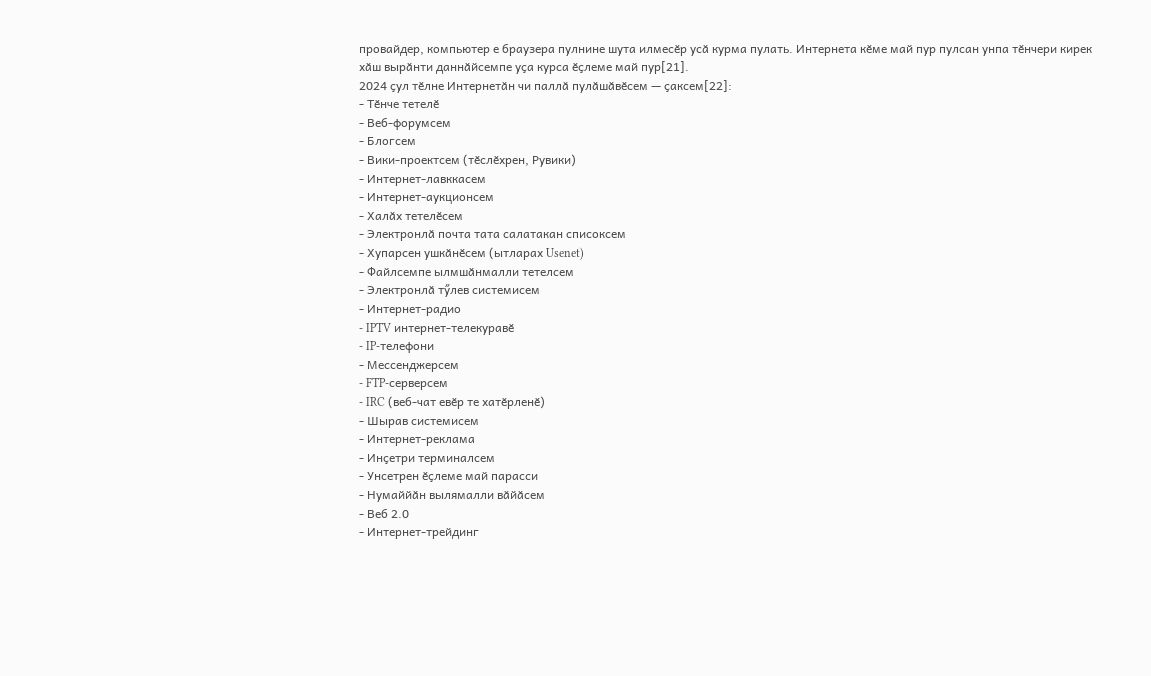провайдер, компьютер е браузера пулнине шута илмесӗр усӑ курма пулать. Интернета кӗме май пур пулсан унпа тӗнчери кирек хӑш вырӑнти даннӑйсемпе уҫа курса ӗҫлеме май пур[21].
2024 ҫул тӗлне Интернетӑн чи паллӑ пулӑшӑвӗсем — ҫаксем[22]:
- Тӗнче тетелӗ
- Веб-форумсем
- Блогсем
- Вики-проектсем (тӗслӗхрен, Рувики)
- Интернет-лавккасем
- Интернет-аукционсем
- Халӑх тетелӗсем
- Электронлӑ почта тата салатакан списоксем
- Хупарсен ушкӑнӗсем (ытларах Usenet)
- Файлсемпе ылмшӑнмалли тетелсем
- Электронлӑ тӳлев системисем
- Интернет-радио
- IPTV интернет-телекуравӗ
- IP-телефони
- Мессенджерсем
- FTP-серверсем
- IRC (веб-чат евӗр те хатӗрленӗ)
- Шырав системисем
- Интернет-реклама
- Инҫетри терминалсем
- Унсетрен ӗҫлеме май парасси
- Нумаййӑн вылямалли вӑйӑсем
- Веб 2.0
- Интернет-трейдинг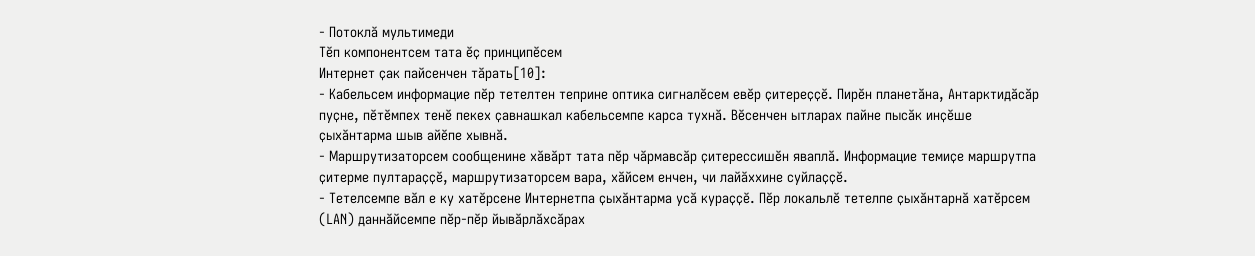- Потоклӑ мультимеди
Тӗп компонентсем тата ӗҫ принципӗсем
Интернет ҫак пайсенчен тӑрать[10]:
- Кабельсем информацие пӗр тетелтен теприне оптика сигналӗсем евӗр ҫитереҫҫӗ. Пирӗн планетӑна, Антарктидӑсӑр пуҫне, пӗтӗмпех тенӗ пекех ҫавнашкал кабельсемпе карса тухнӑ. Вӗсенчен ытларах пайне пысӑк инҫӗше ҫыхӑнтарма шыв айӗпе хывнӑ.
- Маршрутизаторсем сообщенине хӑвӑрт тата пӗр чӑрмавсӑр ҫитерессишӗн яваплӑ. Информацие темиҫе маршрутпа ҫитерме пултараҫҫӗ, маршрутизаторсем вара, хӑйсем енчен, чи лайӑххине суйлаҫҫӗ.
- Тетелсемпе вӑл е ку хатӗрсене Интернетпа ҫыхӑнтарма усӑ кураҫҫӗ. Пӗр локальлӗ тетелпе ҫыхӑнтарнӑ хатӗрсем (LAN) даннӑйсемпе пӗр-пӗр йывӑрлӑхсӑрах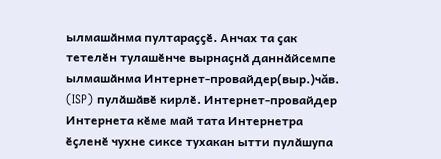ылмашӑнма пултараҫҫӗ. Анчах та ҫак тетелӗн тулашӗнче вырнаҫнӑ даннӑйсемпе ылмашӑнма Интернет-провайдер(выр.)чăв. (ISP) пулӑшӑвӗ кирлӗ. Интернет-провайдер Интернета кӗме май тата Интернетра ӗҫленӗ чухне сиксе тухакан ытти пулӑшупа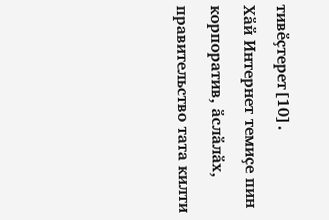тивӗҫтерет[10].
Хӑй Интернет темиҫе пин корпоратив, ӑслӑлӑх, правительство тата килти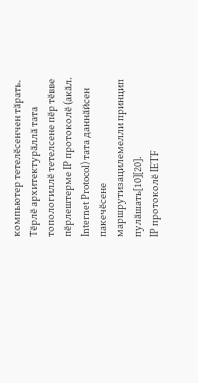компьютер тетелӗсенчен тӑрать. Тӗрлӗ архитектурӑллӑ тата топологиллӗ тетелсене пӗр тӗвве пӗрлештерме IP протоколӗ (акăл. Internet Protocol) тата даннӑйсен пакечӗсене маршрутизацилемелли принцип пулӑшать[10][20].
IP протоколӗ IETF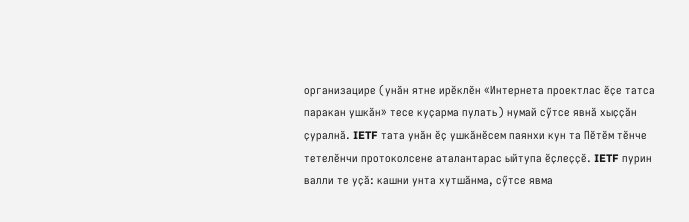организацире (унӑн ятне ирӗклӗн «Интернета проектлас ӗҫе татса паракан ушкӑн» тесе куҫарма пулать) нумай сӳтсе явнӑ хыҫҫӑн ҫуралнӑ. IETF тата унӑн ӗҫ ушкӑнӗсем паянхи кун та Пӗтӗм тӗнче тетелӗнчи протоколсене аталантарас ыйтупа ӗҫлеҫҫӗ. IETF пурин валли те уҫӑ: кашни унта хутшӑнма, сӳтсе явма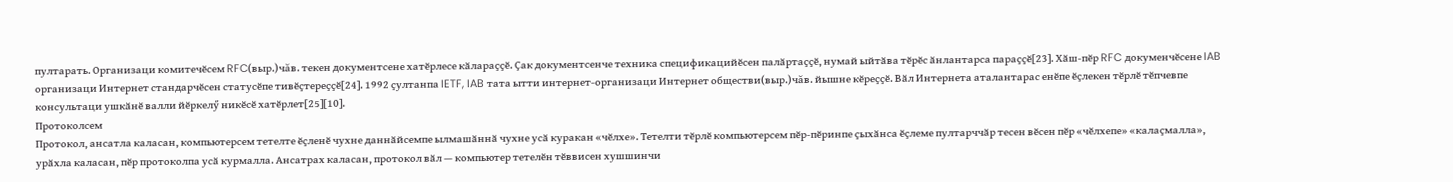пултарать. Организаци комитечӗсем RFC(выр.)чăв. текен документсене хатӗрлесе кӑлараҫҫӗ. Ҫак документсенче техника спецификацийӗсен палӑртаҫҫӗ, нумай ыйтӑва тӗрӗс ӑнлантарса параҫҫӗ[23]. Хӑш-пӗр RFC докуменчӗсене IAB организаци Интернет стандарчӗсен статусӗпе тивӗҫтереҫҫӗ[24]. 1992 ҫултанпа IETF, IAB тата ытти интернет-организаци Интернет обществи(выр.)чăв. йышне кӗреҫҫӗ. Вӑл Интернета аталантарас енӗпе ӗҫлекен тӗрлӗ тӗпчевпе консультаци ушкӑнӗ валли йӗркелӳ никӗсӗ хатӗрлет[25][10].
Протоколсем
Протокол, ансатла каласан, компьютерсем тетелте ӗҫленӗ чухне даннӑйсемпе ылмашӑннӑ чухне усӑ куракан «чӗлхе». Тетелти тӗрлӗ компьютерсем пӗр-пӗринпе ҫыхӑнса ӗҫлеме пултарччӑр тесен вӗсен пӗр «чӗлхепе» «калаҫмалла», урӑхла каласан, пӗр протоколпа усӑ курмалла. Ансатрах каласан, протокол вӑл — компьютер тетелӗн тӗввисен хушшинчи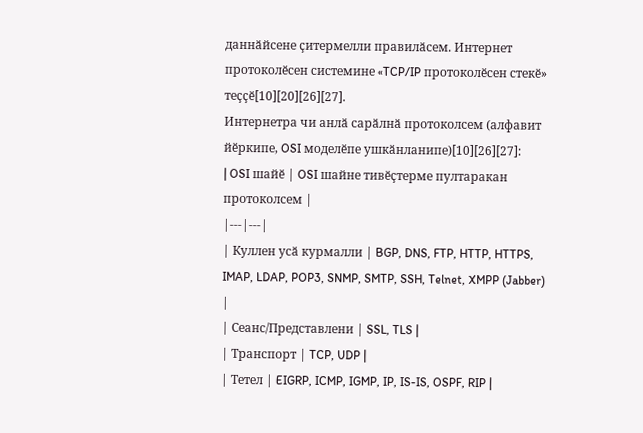даннӑйсене ҫитермелли правилӑсем. Интернет протоколӗсен системине «TCP/IP протоколӗсен стекӗ» теҫҫӗ[10][20][26][27].
Интернетра чи анлӑ сарӑлнӑ протоколсем (алфавит йӗркипе, OSI моделӗпе ушкӑнланипе)[10][26][27]:
| OSI шайӗ | OSI шайне тивӗҫтерме пултаракан протоколсем |
|---|---|
| Куллен усӑ курмалли | BGP, DNS, FTP, HTTP, HTTPS, IMAP, LDAP, POP3, SNMP, SMTP, SSH, Telnet, XMPP (Jabber) |
| Сеанс/Представлени | SSL, TLS |
| Транспорт | TCP, UDP |
| Тетел | EIGRP, ICMP, IGMP, IP, IS-IS, OSPF, RIP |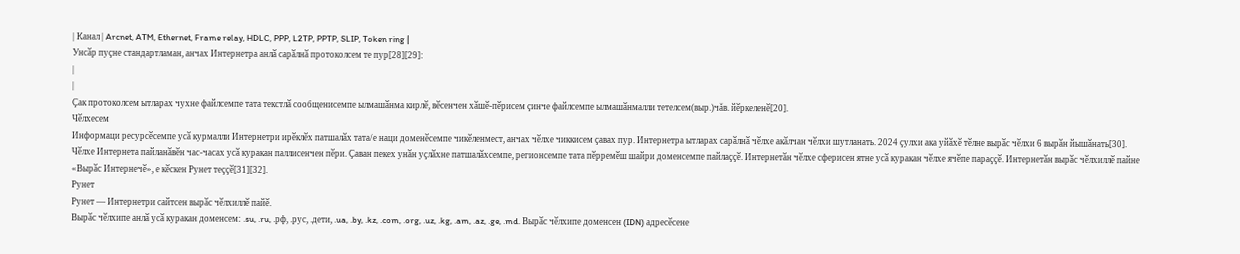| Канал | Arcnet, ATM, Ethernet, Frame relay, HDLC, PPP, L2TP, PPTP, SLIP, Token ring |
Унсӑр пуҫне стандартламан, анчах Интернетра анлӑ сарӑлнӑ протоколсем те пур[28][29]:
|
|
Ҫак протоколсем ытларах чухне файлсемпе тата текстлӑ сообщенисемпе ылмашӑнма кирлӗ, вӗсенчен хӑшӗ-пӗрисем ҫинче файлсемпе ылмашӑнмалли тетелсем(выр.)чăв. йӗркеленӗ[20].
Чӗлхесем
Информаци ресурсӗсемпе усӑ курмалли Интернетри ирӗклӗх патшалӑх тата/е наци доменӗсемпе чикӗленмест, анчах чӗлхе чиккисем ҫавах пур. Интернетра ытларах сарӑлнӑ чӗлхе акӑлчан чӗлхи шутланать. 2024 ҫулхи ака уйӑхӗ тӗлне вырӑс чӗлхи 6 вырӑн йышӑнать[30].
Чӗлхе Интернета пайланӑвӗн час-часах усӑ куракан паллисенчен пӗри. Ҫаван пекех унӑн уҫлӑхне патшалӑхсемпе, регионсемпе тата пӗрремӗш шайри доменсемпе пайлаҫҫӗ. Интернетӑн чӗлхе сферисен ятне усӑ куракан чӗлхе ячӗпе параҫҫӗ. Интернетӑн вырӑс чӗлхиллӗ пайне «Вырӑс Интернечӗ», е кӗскен Рунет теҫҫӗ[31][32].
Рунет
Рунет — Интернетри сайтсен вырӑс чӗлхиллӗ пайӗ.
Вырӑс чӗлхипе анлӑ усӑ куракан доменсем: .su, .ru, .рф, .рус, .дети, .ua, .by, .kz, .com, .org, .uz, .kg, .am, .az, .ge, .md. Вырӑс чӗлхипе доменсен (IDN) адресӗсене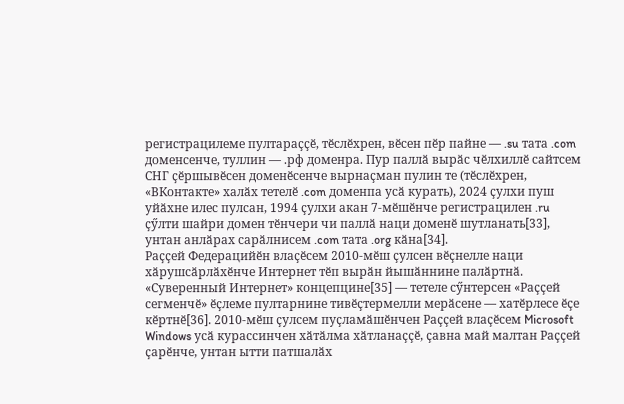регистрацилеме пултараҫҫӗ, тӗслӗхрен, вӗсен пӗр пайне — .su тата .com доменсенче, туллин — .рф доменра. Пур паллӑ вырӑс чӗлхиллӗ сайтсем СНГ ҫӗршывӗсен доменӗсенче вырнаҫман пулин те (тӗслӗхрен, «ВКонтакте» халӑх тетелӗ .com доменпа усӑ курать), 2024 ҫулхи пуш уйӑхне илес пулсан, 1994 ҫулхи акан 7-мӗшӗнче регистрацилен .ru ҫӳлти шайри домен тӗнчери чи паллӑ наци доменӗ шутланать[33], унтан анлӑрах сарӑлнисем .com тата .org кӑна[34].
Раҫҫей Федерацийӗн влаҫӗсем 2010-мӗш ҫулсен вӗҫнелле наци хӑрушсӑрлӑхӗнче Интернет тӗп вырӑн йышӑннине палӑртнӑ. «Суверенный Интернет» концепцине[35] — тетеле сӳнтерсен «Раҫҫей сегменчӗ» ӗҫлеме пултарнине тивӗҫтермелли мерӑсене — хатӗрлесе ӗҫе кӗртнӗ[36]. 2010-мӗш ҫулсем пуҫламӑшӗнчен Раҫҫей влаҫӗсем Microsoft Windows усӑ курассинчен хӑтӑлма хӑтланаҫҫӗ, ҫавна май малтан Раҫҫей ҫарӗнче, унтан ытти патшалӑх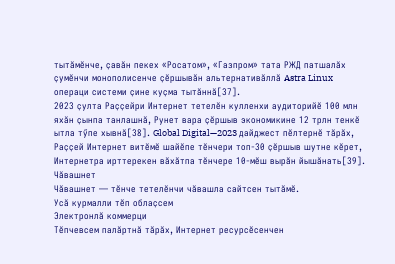тытӑмӗнче, ҫавӑн пекех «Росатом», «Газпром» тата РЖД патшалӑх ҫумӗнчи монополисенче ҫӗршывӑн альтернативӑллӑ Astra Linux операци системи ҫине куҫма тытӑннӑ[37].
2023 ҫулта Раҫҫейри Интернет тетелӗн кулленхи аудиторийӗ 100 млн яхӑн ҫынпа танлашнӑ, Рунет вара ҫӗршыв экономикине 12 трлн тенкӗ ытла тӳпе хывнӑ[38]. Global Digital—2023 дайджест пӗлтернӗ тӑрӑх, Раҫҫей Интернет витӗмӗ шайӗпе тӗнчери топ-30 ҫӗршыв шутне кӗрет, Интернетра ирттерекен вӑхӑтпа тӗнчере 10-мӗш вырӑн йышӑнать[39].
Чӑвашнет
Чӑвашнет — тӗнче тетелӗнчи чӑвашла сайтсен тытӑмӗ.
Усӑ курмалли тӗп облаҫсем
Электронлӑ коммерци
Тӗпчевсем палӑртнӑ тӑрӑх, Интернет ресурсӗсенчен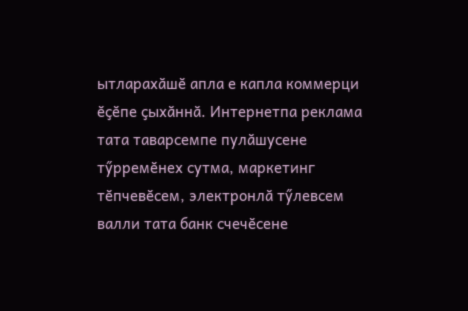ытларахӑшӗ апла е капла коммерци ӗҫӗпе ҫыхӑннӑ. Интернетпа реклама тата таварсемпе пулӑшусене тӳрремӗнех сутма, маркетинг тӗпчевӗсем, электронлӑ тӳлевсем валли тата банк счечӗсене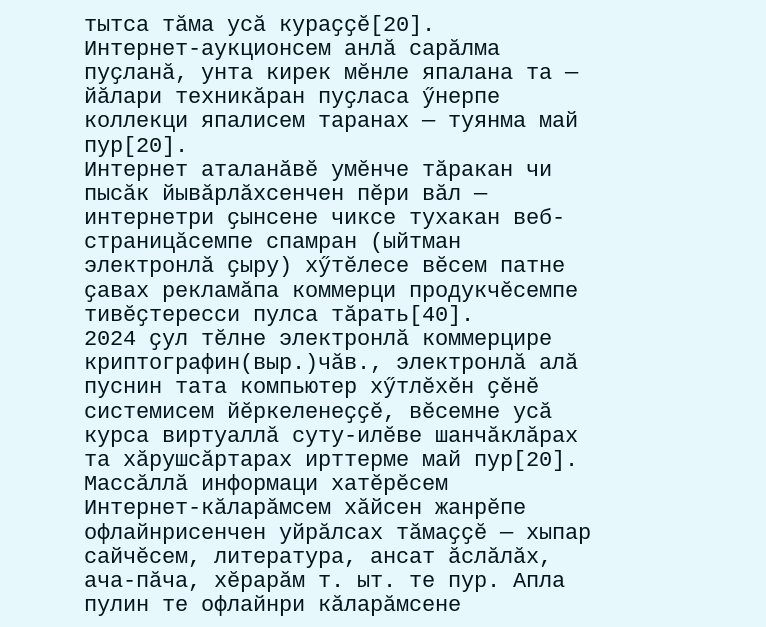тытса тӑма усӑ кураҫҫӗ[20].
Интернет-аукционсем анлӑ сарӑлма пуҫланӑ, унта кирек мӗнле япалана та — йӑлари техникӑран пуҫласа ӳнерпе коллекци япалисем таранах — туянма май пур[20].
Интернет аталанӑвӗ умӗнче тӑракан чи пысӑк йывӑрлӑхсенчен пӗри вӑл — интернетри ҫынсене чиксе тухакан веб-страницӑсемпе спамран (ыйтман электронлӑ ҫыру) хӳтӗлесе вӗсем патне ҫавах рекламӑпа коммерци продукчӗсемпе тивӗҫтересси пулса тӑрать[40].
2024 ҫул тӗлне электронлӑ коммерцире криптографин(выр.)чăв., электронлӑ алӑ пуснин тата компьютер хӳтлӗхӗн ҫӗнӗ системисем йӗркеленеҫҫӗ, вӗсемне усӑ курса виртуаллӑ суту-илӗве шанчӑклӑрах та хӑрушсӑртарах ирттерме май пур[20].
Массӑллӑ информаци хатӗрӗсем
Интернет-кӑларӑмсем хӑйсен жанрӗпе офлайнрисенчен уйрӑлсах тӑмаҫҫӗ — хыпар сайчӗсем, литература, ансат ӑслӑлӑх, ача-пӑча, хӗрарӑм т. ыт. те пур. Апла пулин те офлайнри кӑларӑмсене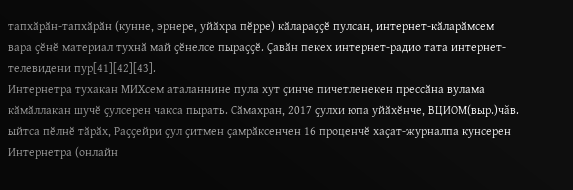тапхӑрӑн-тапхӑрӑн (кунне, эрнере, уйӑхра пӗрре) кӑлараҫҫӗ пулсан, интернет-кӑларӑмсем вара ҫӗнӗ материал тухнӑ май ҫӗнелсе пыраҫҫӗ. Ҫавӑн пекех интернет-радио тата интернет-телевидени пур[41][42][43].
Интернетра тухакан МИХсем аталаннине пула хут ҫинче пичетленекен прессӑна вулама кӑмӑллакан шучӗ ҫулсерен чакса пырать. Сӑмахран, 2017 ҫулхи юпа уйӑхӗнче, ВЦИОМ(выр.)чăв. ыйтса пӗлнӗ тӑрӑх, Раҫҫейри ҫул ҫитмен ҫамрӑксенчен 16 проценчӗ хаҫат-журналпа кунсерен Интернетра (онлайн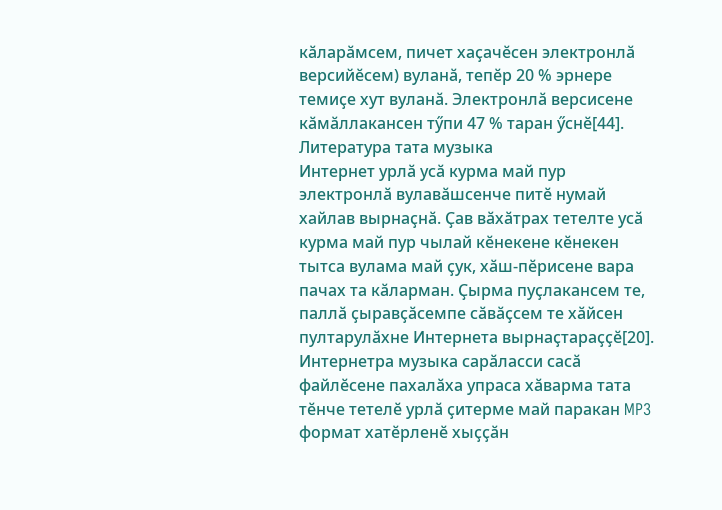кӑларӑмсем, пичет хаҫачӗсен электронлӑ версийӗсем) вуланӑ, тепӗр 20 % эрнере темиҫе хут вуланӑ. Электронлӑ версисене кӑмӑллакансен тӳпи 47 % таран ӳснӗ[44].
Литература тата музыка
Интернет урлӑ усӑ курма май пур электронлӑ вулавӑшсенче питӗ нумай хайлав вырнаҫнӑ. Ҫав вӑхӑтрах тетелте усӑ курма май пур чылай кӗнекене кӗнекен тытса вулама май ҫук, хӑш-пӗрисене вара пачах та кӑларман. Ҫырма пуҫлакансем те, паллӑ ҫыравҫӑсемпе сӑвӑҫсем те хӑйсен пултарулӑхне Интернета вырнаҫтараҫҫӗ[20].
Интернетра музыка сарӑласси сасӑ файлӗсене пахалӑха упраса хӑварма тата тӗнче тетелӗ урлӑ ҫитерме май паракан MP3 формат хатӗрленӗ хыҫҫӑн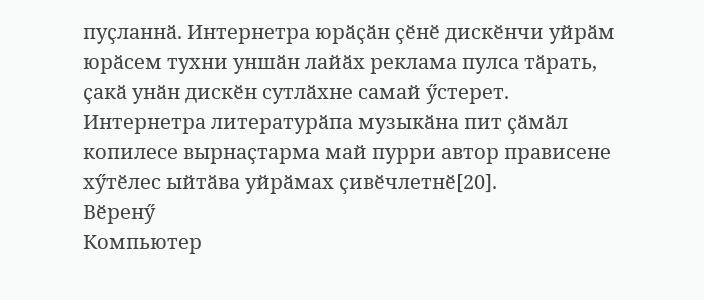пуҫланнӑ. Интернетра юрӑҫӑн ҫӗнӗ дискӗнчи уйрӑм юрӑсем тухни уншӑн лайӑх реклама пулса тӑрать, ҫакӑ унӑн дискӗн сутлӑхне самай ӳстерет.
Интернетра литературӑпа музыкӑна пит ҫӑмӑл копилесе вырнаҫтарма май пурри автор прависене хӳтӗлес ыйтӑва уйрӑмах ҫивӗчлетнӗ[20].
Вӗренӳ
Компьютер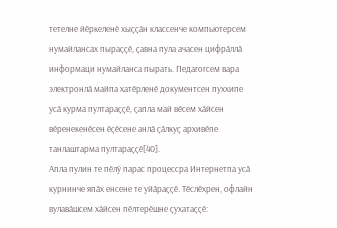тетелне йӗркеленӗ хыҫҫӑн классенче компьютерсем нумайлансах пыраҫҫӗ, ҫавна пула ачасен цифрӑллӑ информаци нумайланса пырать. Педагогсем вара электронлӑ майпа хатӗрленӗ документсен пуххипе усӑ курма пултараҫҫӗ, ҫапла май вӗсем хӑйсен вӗренекенӗсен ӗҫӗсене анлӑ ҫӑлкуҫ архивӗпе танлаштарма пултараҫҫӗ[40].
Апла пулин те пӗлӳ парас процессра Интернетпа усӑ курнинче япӑх енсене те уйӑраҫҫӗ. Тӗслӗхрен, офлайн вулавӑшсем хӑйсен пӗлтерӗшне ҫухатаҫҫӗ: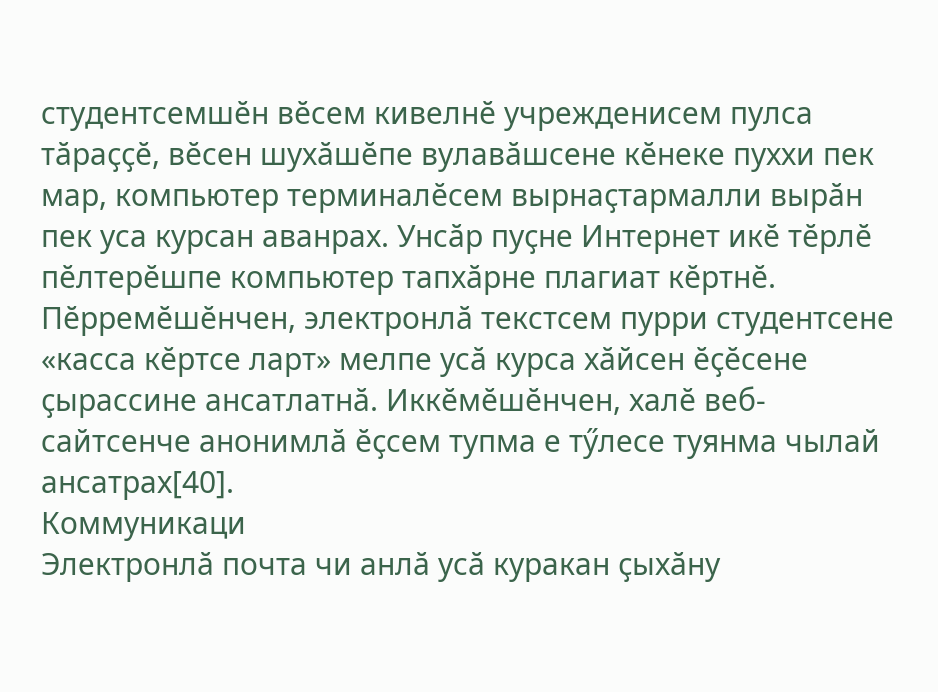студентсемшӗн вӗсем кивелнӗ учрежденисем пулса тӑраҫҫӗ, вӗсен шухӑшӗпе вулавӑшсене кӗнеке пуххи пек мар, компьютер терминалӗсем вырнаҫтармалли вырӑн пек уса курсан аванрах. Унсӑр пуҫне Интернет икӗ тӗрлӗ пӗлтерӗшпе компьютер тапхӑрне плагиат кӗртнӗ. Пӗрремӗшӗнчен, электронлӑ текстсем пурри студентсене «касса кӗртсе ларт» мелпе усӑ курса хӑйсен ӗҫӗсене ҫырассине ансатлатнӑ. Иккӗмӗшӗнчен, халӗ веб-сайтсенче анонимлӑ ӗҫсем тупма е тӳлесе туянма чылай ансатрах[40].
Коммуникаци
Электронлӑ почта чи анлӑ усӑ куракан ҫыхӑну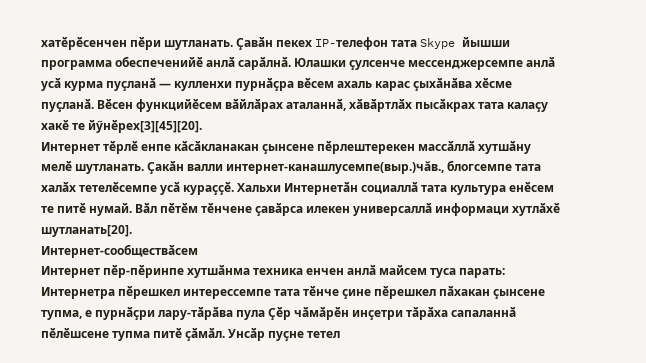хатӗрӗсенчен пӗри шутланать. Ҫавӑн пекех IP-телефон тата Skype йышши программа обеспеченийӗ анлӑ сарӑлнӑ. Юлашки ҫулсенче мессенджерсемпе анлӑ усӑ курма пуҫланӑ — кулленхи пурнӑҫра вӗсем ахаль карас ҫыхӑнӑва хӗсме пуҫланӑ. Вӗсен функцийӗсем вӑйлӑрах аталаннӑ, хӑвӑртлӑх пысӑкрах тата калаҫу хакӗ те йӳнӗрех[3][45][20].
Интернет тӗрлӗ енпе кӑсӑкланакан ҫынсене пӗрлештерекен массӑллӑ хутшӑну мелӗ шутланать. Ҫакӑн валли интернет-канашлусемпе(выр.)чăв., блогсемпе тата халӑх тетелӗсемпе усӑ кураҫҫӗ. Хальхи Интернетӑн социаллӑ тата культура енӗсем те питӗ нумай. Вӑл пӗтӗм тӗнчене ҫавӑрса илекен универсаллӑ информаци хутлӑхӗ шутланать[20].
Интернет-сообществӑсем
Интернет пӗр-пӗринпе хутшӑнма техника енчен анлӑ майсем туса парать: Интернетра пӗрешкел интерессемпе тата тӗнче ҫине пӗрешкел пӑхакан ҫынсене тупма, е пурнӑҫри лару-тӑрӑва пула Ҫӗр чӑмӑрӗн инҫетри тӑрӑха сапаланнӑ пӗлӗшсене тупма питӗ ҫӑмӑл. Унсӑр пуҫне тетел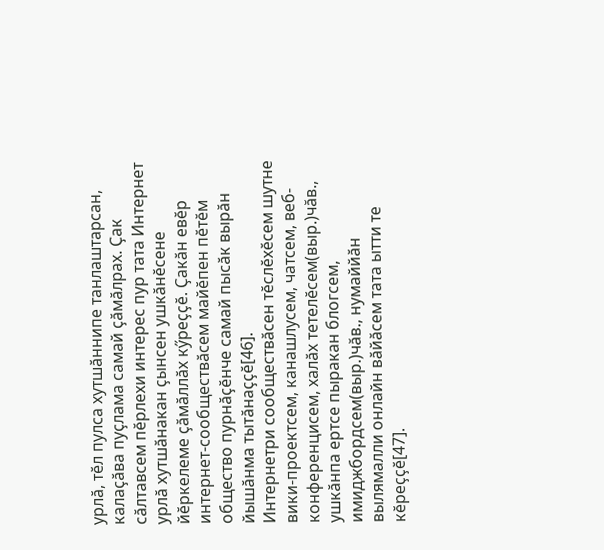урлӑ, тӗл пулса хутшӑннипе танлаштарсан, калаҫӑва пуҫлама самай ҫӑмӑлрах. Ҫак сӑлтавсем пӗрлехи интерес пур тата Интернет урлӑ хутшӑнакан ҫынсен ушкӑнӗсене йӗркелеме ҫӑмӑллӑх кӳреҫҫӗ. Ҫакӑн евӗр интернет-сообществӑсем майӗпен пӗтӗм общество пурнӑҫӗнче самай пысӑк вырӑн йышӑнма тытӑнаҫҫӗ[46].
Интернетри сообществӑсен тӗслӗхӗсем шутне вики-проектсем, канашлусем, чатсем, веб-конференцисем, халӑх тетелӗсем(выр.)чăв., ушкӑнпа ертсе пыракан блогсем, имиджбордсем(выр.)чăв., нумаййӑн вылямалли онлайн вӑйӑсем тата ытти те кӗреҫҫӗ[47].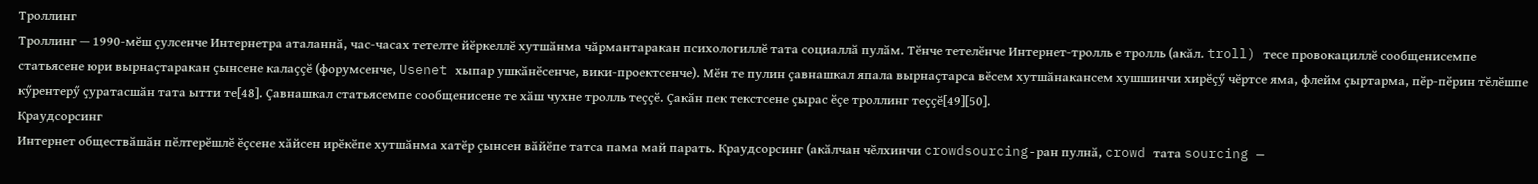Троллинг
Троллинг — 1990-мӗш ҫулсенче Интернетра аталаннӑ, час-часах тетелте йӗркеллӗ хутшӑнма чӑрмантаракан психологиллӗ тата социаллӑ пулӑм. Тӗнче тетелӗнче Интернет-тролль е тролль (акăл. troll) тесе провокациллӗ сообщенисемпе статьясене юри вырнаҫтаракан ҫынсене калаҫҫӗ (форумсенче, Usenet хыпар ушкӑнӗсенче, вики-проектсенче). Мӗн те пулин ҫавнашкал япала вырнаҫтарса вӗсем хутшӑнакансем хушшинчи хирӗҫӳ чӗртсе яма, флейм ҫыртарма, пӗр-пӗрин тӗлӗшпе кӳрентерӳ ҫуратасшӑн тата ытти те[48]. Ҫавнашкал статьясемпе сообщенисене те хӑш чухне тролль теҫҫӗ. Ҫакӑн пек текстсене ҫырас ӗҫе троллинг теҫҫӗ[49][50].
Краудсорсинг
Интернет обществӑшӑн пӗлтерӗшлӗ ӗҫсене хӑйсен ирӗкӗпе хутшӑнма хатӗр ҫынсен вӑйӗпе татса пама май парать. Краудсорсинг (акӑлчан чӗлхинчи crowdsourcing-ран пулнӑ, crowd тата sourcing —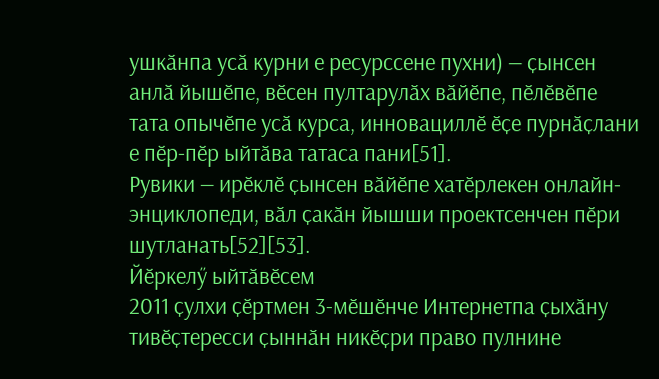ушкӑнпа усӑ курни е ресурссене пухни) — ҫынсен анлӑ йышӗпе, вӗсен пултарулӑх вӑйӗпе, пӗлӗвӗпе тата опычӗпе усӑ курса, инновациллӗ ӗҫе пурнӑҫлани е пӗр-пӗр ыйтӑва татаса пани[51].
Рувики — ирӗклӗ ҫынсен вӑйӗпе хатӗрлекен онлайн-энциклопеди, вӑл ҫакӑн йышши проектсенчен пӗри шутланать[52][53].
Йӗркелӳ ыйтӑвӗсем
2011 ҫулхи ҫӗртмен 3-мӗшӗнче Интернетпа ҫыхӑну тивӗҫтересси ҫыннӑн никӗҫри право пулнине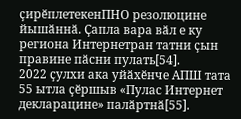ҫирӗплетекенПНО резолюцине йышӑннӑ. Ҫапла вара вӑл е ку региона Интернетран татни ҫын правине пӑсни пулать[54].
2022 ҫулхи ака уйӑхӗнче АПШ тата 55 ытла ҫӗршыв «Пулас Интернет декларацине» палӑртнӑ[55].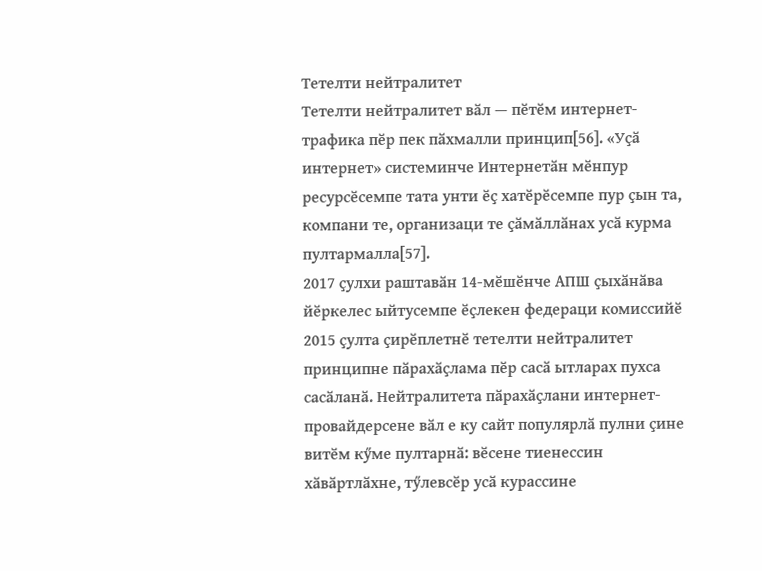Тетелти нейтралитет
Тетелти нейтралитет вӑл — пӗтӗм интернет-трафика пӗр пек пӑхмалли принцип[56]. «Уҫӑ интернет» системинче Интернетӑн мӗнпур ресурсӗсемпе тата унти ӗҫ хатӗрӗсемпе пур ҫын та, компани те, организаци те ҫӑмӑллӑнах усӑ курма пултармалла[57].
2017 ҫулхи раштавӑн 14-мӗшӗнче АПШ ҫыхӑнӑва йӗркелес ыйтусемпе ӗҫлекен федераци комиссийӗ 2015 ҫулта ҫирӗплетнӗ тетелти нейтралитет принципне пӑрахӑҫлама пӗр сасӑ ытларах пухса сасӑланӑ. Нейтралитета пӑрахӑҫлани интернет-провайдерсене вӑл е ку сайт популярлӑ пулни ҫине витӗм кӳме пултарнӑ: вӗсене тиенессин хӑвӑртлӑхне, тӳлевсӗр усӑ курассине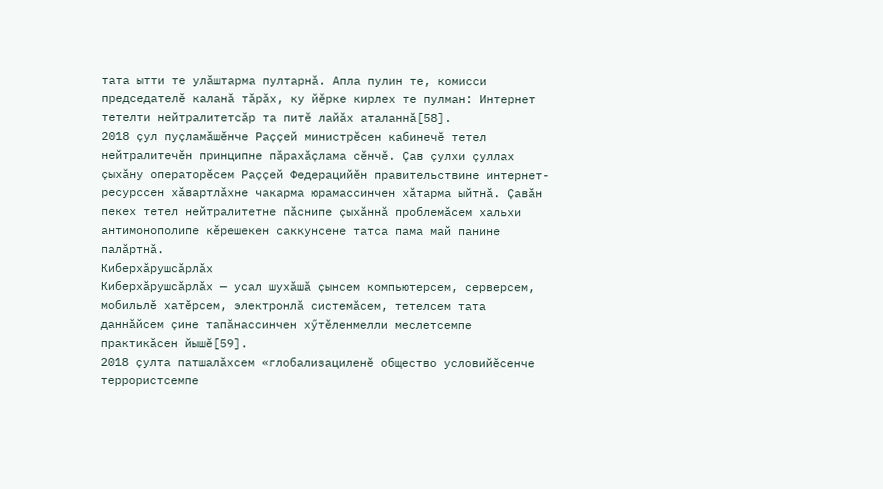тата ытти те улӑштарма пултарнӑ. Апла пулин те, комисси председателӗ каланӑ тӑрӑх, ку йӗрке кирлех те пулман: Интернет тетелти нейтралитетсӑр та питӗ лайӑх аталаннӑ[58].
2018 ҫул пуҫламӑшӗнче Раҫҫей министрӗсен кабинечӗ тетел нейтралитечӗн принципне пӑрахӑҫлама сӗнчӗ. Ҫав ҫулхи ҫуллах ҫыхӑну операторӗсем Раҫҫей Федерацийӗн правительствине интернет-ресурссен хӑвартлӑхне чакарма юрамассинчен хӑтарма ыйтнӑ. Ҫавӑн пекех тетел нейтралитетне пӑснипе ҫыхӑннӑ проблемӑсем хальхи антимонополипе кӗрешекен саккунсене татса пама май панине палӑртнӑ.
Киберхӑрушсӑрлӑх
Киберхӑрушсӑрлӑх — усал шухӑшӑ ҫынсем компьютерсем, серверсем, мобильлӗ хатӗрсем, электронлӑ системӑсем, тетелсем тата даннӑйсем ҫине тапӑнассинчен хӳтӗленмелли меслетсемпе практикӑсен йышӗ[59].
2018 ҫулта патшалӑхсем «глобализациленӗ общество условийӗсенче террористсемпе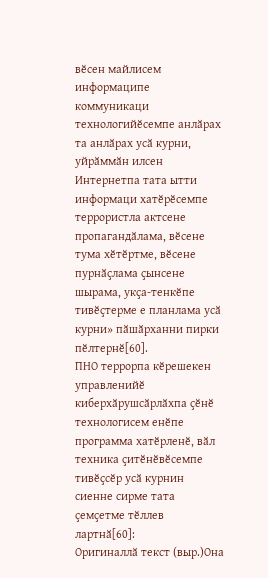вӗсен майлисем информаципе коммуникаци технологийӗсемпе анлӑрах та анлӑрах усӑ курни, уйрӑммӑн илсен Интернетпа тата ытти информаци хатӗрӗсемпе террористла актсене пропагандӑлама, вӗсене тума хӗтӗртме, вӗсене пурнӑҫлама ҫынсене шырама, укҫа-тенкӗпе тивӗҫтерме е планлама усӑ курни» пӑшӑрханни пирки пӗлтернӗ[60].
ПНО террорпа кӗрешекен управленийӗ киберхӑрушсӑрлӑхпа ҫӗнӗ технологисем енӗпе программа хатӗрленӗ, вӑл техника ҫитӗнӗвӗсемпе тивӗҫсӗр усӑ курнин сиенне сирме тата ҫемҫетме тӗллев лартнӑ[60]:
Оригиналлӑ текст (выр.)Она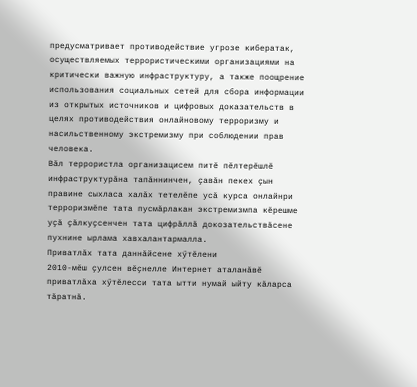предусматривает противодействие угрозе кибератак, осуществляемых террористическими организациями на критически важную инфраструктуру, а также поощрение использования социальных сетей для сбора информации из открытых источников и цифровых доказательств в целях противодействия онлайновому терроризму и насильственному экстремизму при соблюдении прав человека.
Вӑл террористла организацисем питӗ пӗлтерӗшлӗ инфраструктурӑна тапӑннинчен, ҫавӑн пекех ҫын правине сыхласа халӑх тетелӗпе усӑ курса онлайнри терроризмӗпе тата пусмӑрлакан экстремизмпа кӗрешме уҫӑ ҫӑлкуҫсенчен тата цифрӑллӑ докозательствӑсене пухнине ырлама хавхалантармалла.
Приватлӑх тата даннӑйсене хӳтӗлени
2010-мӗш ҫулсен вӗҫнелле Интернет аталанӑвӗ приватлӑха хӳтӗлесси тата ытти нумай ыйту кӑларса тӑратнӑ.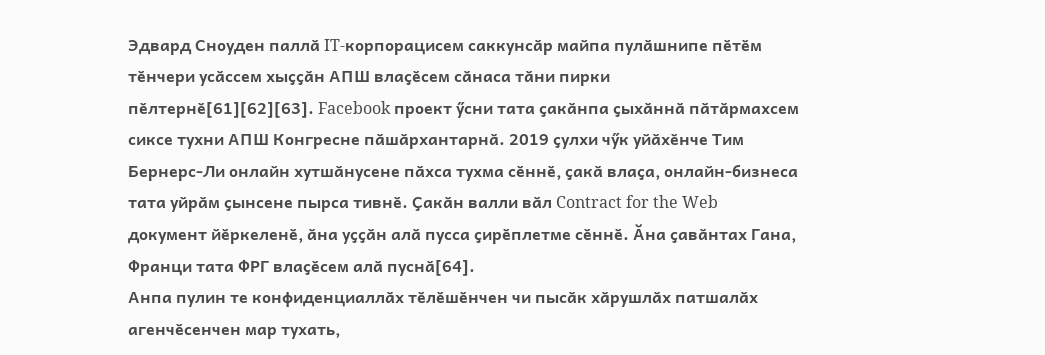Эдвард Сноуден паллӑ IT-корпорацисем саккунсӑр майпа пулӑшнипе пӗтӗм тӗнчери усӑссем хыҫҫӑн АПШ влаҫӗсем сӑнаса тӑни пирки пӗлтернӗ[61][62][63]. Facebook проект ӳсни тата ҫакӑнпа ҫыхӑннӑ пӑтӑрмахсем сиксе тухни АПШ Конгресне пӑшӑрхантарнӑ. 2019 ҫулхи чӳк уйӑхӗнче Тим Бернерс-Ли онлайн хутшӑнусене пӑхса тухма сӗннӗ, ҫакӑ влаҫа, онлайн-бизнеса тата уйрӑм ҫынсене пырса тивнӗ. Ҫакӑн валли вӑл Contract for the Web документ йӗркеленӗ, ӑна уҫҫӑн алӑ пусса ҫирӗплетме сӗннӗ. Ӑна ҫавӑнтах Гана, Франци тата ФРГ влаҫӗсем алӑ пуснӑ[64].
Анпа пулин те конфиденциаллӑх тӗлӗшӗнчен чи пысӑк хӑрушлӑх патшалӑх агенчӗсенчен мар тухать,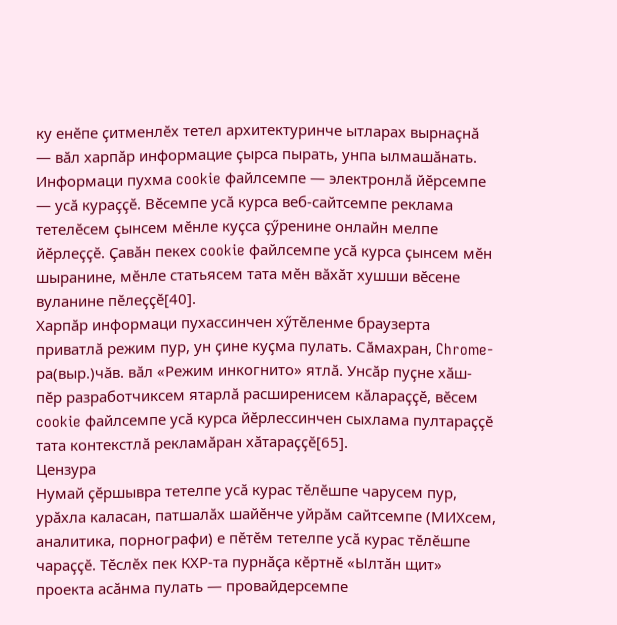ку енӗпе ҫитменлӗх тетел архитектуринче ытларах вырнаҫнӑ — вӑл харпӑр информацие ҫырса пырать, унпа ылмашӑнать. Информаци пухма cookie файлсемпе — электронлӑ йӗрсемпе — усӑ кураҫҫӗ. Вӗсемпе усӑ курса веб-сайтсемпе реклама тетелӗсем ҫынсем мӗнле куҫса ҫӳренине онлайн мелпе йӗрлеҫҫӗ. Ҫавӑн пекех cookie файлсемпе усӑ курса ҫынсем мӗн шыранине, мӗнле статьясем тата мӗн вӑхӑт хушши вӗсене вуланине пӗлеҫҫӗ[40].
Харпӑр информаци пухассинчен хӳтӗленме браузерта приватлӑ режим пур, ун ҫине куҫма пулать. Сӑмахран, Chrome-ра(выр.)чăв. вӑл «Режим инкогнито» ятлӑ. Унсӑр пуҫне хӑш-пӗр разработчиксем ятарлӑ расширенисем кӑлараҫҫӗ, вӗсем cookie файлсемпе усӑ курса йӗрлессинчен сыхлама пултараҫҫӗ тата контекстлӑ рекламӑран хӑтараҫҫӗ[65].
Цензура
Нумай ҫӗршывра тетелпе усӑ курас тӗлӗшпе чарусем пур, урӑхла каласан, патшалӑх шайӗнче уйрӑм сайтсемпе (МИХсем, аналитика, порнографи) е пӗтӗм тетелпе усӑ курас тӗлӗшпе чараҫҫӗ. Тӗслӗх пек КХР-та пурнӑҫа кӗртнӗ «Ылтӑн щит» проекта асӑнма пулать — провайдерсемпе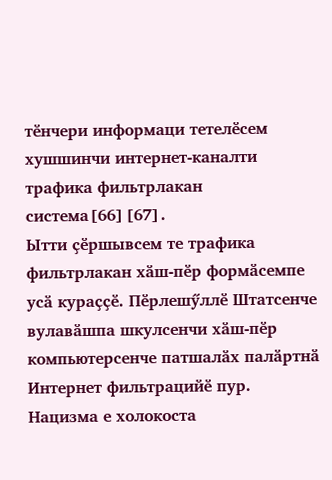тӗнчери информаци тетелӗсем хушшинчи интернет-каналти трафика фильтрлакан система[66][67].
Ытти ҫӗршывсем те трафика фильтрлакан хӑш-пӗр формӑсемпе усӑ кураҫҫӗ. Пӗрлешӳллӗ Штатсенче вулавӑшпа шкулсенчи хӑш-пӗр компьютерсенче патшалӑх палӑртнӑ Интернет фильтрацийӗ пур. Нацизма е холокоста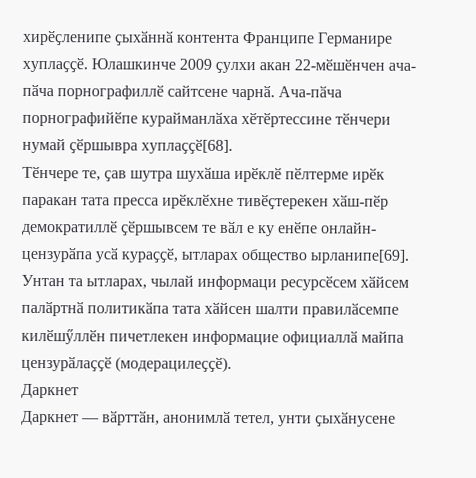хирӗҫленипе ҫыхӑннӑ контента Франципе Германире хуплаҫҫӗ. Юлашкинче 2009 ҫулхи акан 22-мӗшӗнчен ача-пӑча порнографиллӗ сайтсене чарнӑ. Ача-пӑча порнографийӗпе курайманлӑха хӗтӗртессине тӗнчери нумай ҫӗршывра хуплаҫҫӗ[68].
Тӗнчере те, ҫав шутра шухӑша ирӗклӗ пӗлтерме ирӗк паракан тата пресса ирӗклӗхне тивӗҫтерекен хӑш-пӗр демократиллӗ ҫӗршывсем те вӑл е ку енӗпе онлайн-цензурӑпа усӑ кураҫҫӗ, ытларах общество ырланипе[69]. Унтан та ытларах, чылай информаци ресурсӗсем хӑйсем палӑртнӑ политикӑпа тата хӑйсен шалти правилӑсемпе килӗшӳллӗн пичетлекен информацие официаллӑ майпа цензурӑлаҫҫӗ (модерацилеҫҫӗ).
Даркнет
Даркнет — вӑрттӑн, анонимлӑ тетел, унти ҫыхӑнусене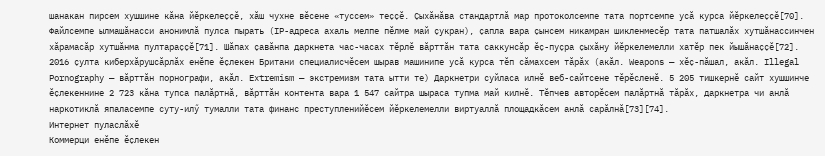шанакан пирсем хушшине кӑна йӗркелеҫҫӗ, хӑш чухне вӗсене «туссем» теҫҫӗ. Ҫыхӑнӑва стандартлӑ мар протоколсемпе тата портсемпе усӑ курса йӗркелеҫҫӗ[70].
Файлсемпе ылмашӑнасси анонимлӑ пулса пырать (IP-адреса ахаль мелпе пӗлме май ҫукран), ҫапла вара ҫынсем никамран шикленмесӗр тата патшалӑх хутшӑнассинчен хӑрамасӑр хутшӑнма пултараҫҫӗ[71]. Шӑпах ҫавӑнпа даркнета час-часах тӗрлӗ вӑрттӑн тата саккунсӑр ӗҫ-пуҫра ҫыхӑну йӗркелемелли хатӗр пек йышӑнаҫҫӗ[72].
2016 ҫулта киберхӑрушсӑрлӑх енӗпе ӗҫлекен Британи специалисчӗсем шырав машинипе усӑ курса тӗп сӑмахсем тӑрӑх (акăл. Weapons — хӗҫ-пӑшал, акăл. Illegal Pornography — вӑрттӑн порнографи, акăл. Extremism — экстремизм тата ытти те) Даркнетри суйласа илнӗ веб-сайтсене тӗрӗсленӗ. 5 205 тишкернӗ сайт хушшинче ӗҫлекеннине 2 723 кӑна тупса палӑртнӑ, вӑрттӑн контента вара 1 547 сайтра шыраса тупма май килнӗ. Тӗпчев авторӗсем палӑртнӑ тӑрӑх, даркнетра чи анлӑ наркотиклӑ япаласемпе суту-илӳ тумалли тата финанс преступленийӗсем йӗркелемелли виртуаллӑ площадкӑсем анлӑ сарӑлнӑ[73][74].
Интернет пуласлӑхӗ
Коммерци енӗпе ӗҫлекен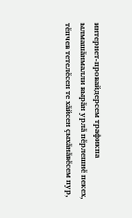интернет-провайдерсем трафикпа ылмашӑнмалли вырӑн урлӑ пӗрлешнӗ пекех, тӗпчев тетелӗсен те хӑйсен ҫыхӑнӑвӗсем пур,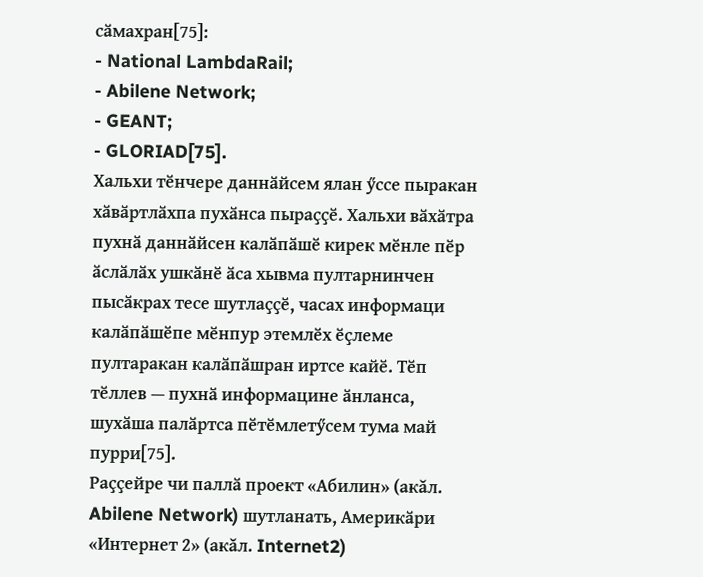сӑмахран[75]:
- National LambdaRail;
- Abilene Network;
- GEANT;
- GLORIAD[75].
Хальхи тӗнчере даннӑйсем ялан ӳссе пыракан хӑвӑртлӑхпа пухӑнса пыраҫҫӗ. Хальхи вӑхӑтра пухнӑ даннӑйсен калӑпӑшӗ кирек мӗнле пӗр ӑслӑлӑх ушкӑнӗ ӑса хывма пултарнинчен пысӑкрах тесе шутлаҫҫӗ, часах информаци калӑпӑшӗпе мӗнпур этемлӗх ӗҫлеме пултаракан калӑпӑшран иртсе кайӗ. Тӗп тӗллев — пухнӑ информацине ӑнланса, шухӑша палӑртса пӗтӗмлетӳсем тума май пурри[75].
Раҫҫейре чи паллӑ проект «Абилин» (акăл. Abilene Network) шутланать, Америкӑри «Интернет 2» (акăл. Internet2)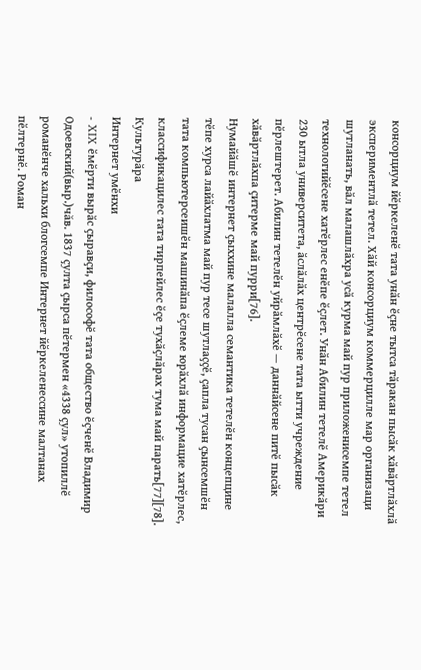консорциум йӗркеленӗ тата унӑн ӗҫне тытса тӑракан пысӑк хӑвӑртлӑхлӑ экспериментлӑ тетел. Хӑй консорциум коммерцилле мар организаци шутланать, вӑл малашлӑхра усӑ курма май пур приложенисемпе тетел технологийӗсене хатӗрлес енӗпе ӗҫлет. Унӑн Абилин тетелӗ Америкӑри 230 ытла университета, ӑслӑлӑх центрӗсене тата ытти учреждение пӗрлештерет. Абилин тетелӗн уйрӑмлӑхӗ — даннӑйсене питӗ пысӑк хӑвӑртлӑхпа ҫитерме май пурри[76].
Нумайӑшӗ интернет ҫыххине малалла семантика тетелӗн концепцине тӗпе хурса лайӑхлатма май пур тесе шутлаҫҫӗ, ҫапла тусан ҫынсемшӗн тата компьютерсеишӗн машинӑпа ӗҫлеме юрӑхлӑ информацие хатӗрлес, классификацилес тата тирпейлес ӗҫе тухӑҫлӑрах тума май парать[77][78].
Культурӑра
Интернет умӗнхи
- XIX ӗмӗрти вырӑс ҫыравҫи, философӗ тата общество ӗҫченӗ Владимир Одоевский(выр.)чăв. 1837 ҫулта ҫырса пӗтермен «4338 ҫул» утопиллӗ романӗнче хальхи блогсемпе Интернет йӗркеленессине малтанах пӗлтернӗ. Роман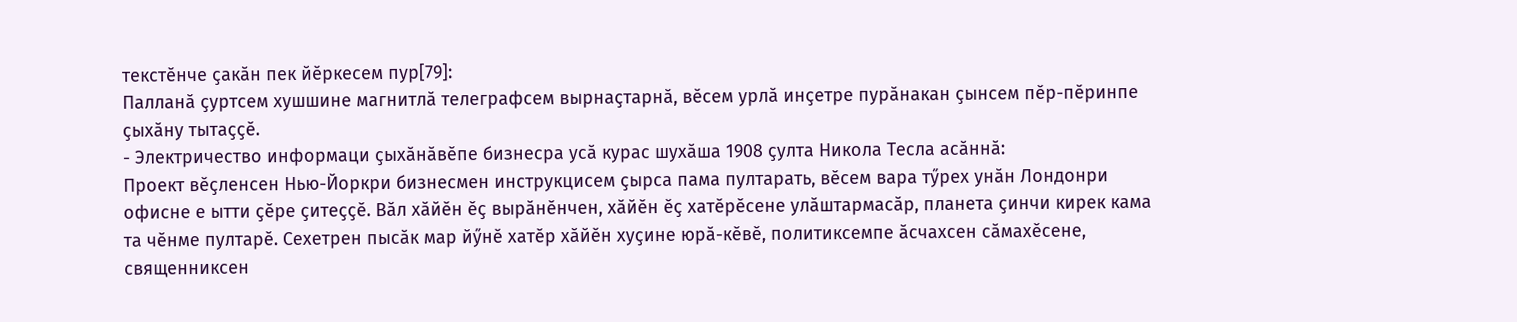текстӗнче ҫакӑн пек йӗркесем пур[79]:
Палланӑ ҫуртсем хушшине магнитлӑ телеграфсем вырнаҫтарнӑ, вӗсем урлӑ инҫетре пурӑнакан ҫынсем пӗр-пӗринпе ҫыхӑну тытаҫҫӗ.
- Электричество информаци ҫыхӑнӑвӗпе бизнесра усӑ курас шухӑша 1908 ҫулта Никола Тесла асӑннӑ:
Проект вӗҫленсен Нью-Йоркри бизнесмен инструкцисем ҫырса пама пултарать, вӗсем вара тӳрех унӑн Лондонри офисне е ытти ҫӗре ҫитеҫҫӗ. Вӑл хӑйӗн ӗҫ вырӑнӗнчен, хӑйӗн ӗҫ хатӗрӗсене улӑштармасӑр, планета ҫинчи кирек кама та чӗнме пултарӗ. Сехетрен пысӑк мар йӳнӗ хатӗр хӑйӗн хуҫине юрӑ-кӗвӗ, политиксемпе ӑсчахсен сӑмахӗсене, священниксен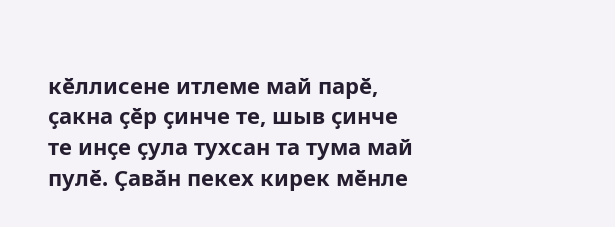кӗллисене итлеме май парӗ, ҫакна ҫӗр ҫинче те, шыв ҫинче те инҫе ҫула тухсан та тума май пулӗ. Ҫавӑн пекех кирек мӗнле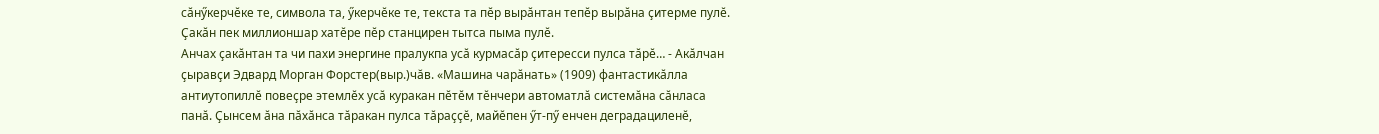сӑнӳкерчӗке те, символа та, ӳкерчӗке те, текста та пӗр вырӑнтан тепӗр вырӑна ҫитерме пулӗ. Ҫакӑн пек миллионшар хатӗре пӗр станцирен тытса пыма пулӗ.
Анчах ҫакӑнтан та чи пахи энергине пралукпа усӑ курмасӑр ҫитересси пулса тӑрӗ… - Акӑлчан ҫыравҫи Эдвард Морган Форстер(выр.)чăв. «Машина чарӑнать» (1909) фантастикӑлла антиутопиллӗ повеҫре этемлӗх усӑ куракан пӗтӗм тӗнчери автоматлӑ системӑна сӑнласа панӑ. Ҫынсем ӑна пӑхӑнса тӑракан пулса тӑраҫҫӗ, майӗпен ӳт-пӳ енчен деградациленӗ,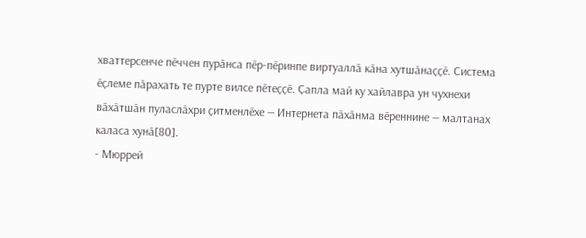хваттерсенче пӗччен пурӑнса пӗр-пӗринпе виртуаллӑ кӑна хутшӑнаҫҫӗ. Система ӗҫлеме пӑрахать те пурте вилсе пӗтеҫҫӗ. Ҫапла май ку хайлавра ун чухнехи вӑхӑтшӑн пуласлӑхри ҫитменлӗхе — Интернета пӑхӑнма вӗреннине — малтанах каласа хунӑ[80].
- Мюррей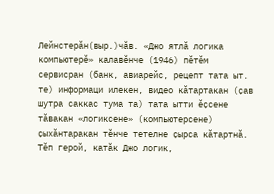Лейнстерӑн(выр.)чăв. «Джо ятлӑ логика компьютерӗ» калавӗнче (1946) пӗтӗм сервисран (банк, авиарейс, рецепт тата ыт. те) информаци илекен, видео кӑтартакан (ҫав шутра саккас тума та) тата ытти ӗҫсене тӑвакан «логиксене» (компьютерсене) ҫыхӑнтаракан тӗнче тетелне ҫырса кӑтартнӑ. Тӗп герой, катӑк Джо логик,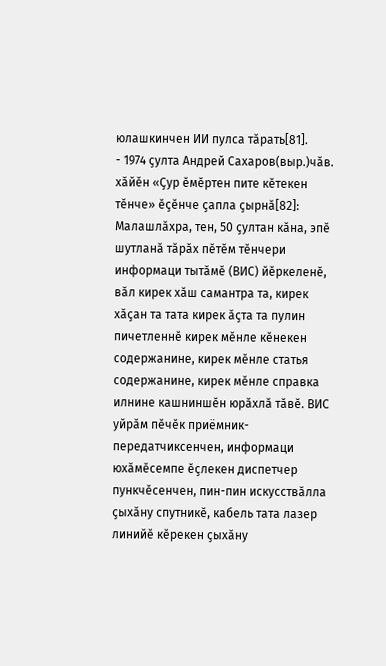юлашкинчен ИИ пулса тӑрать[81].
- 1974 ҫулта Андрей Сахаров(выр.)чăв. хӑйӗн «Ҫур ӗмӗртен пите кӗтекен тӗнче» ӗҫӗнче ҫапла ҫырнӑ[82]:
Малашлӑхра, тен, 50 ҫултан кӑна, эпӗ шутланӑ тӑрӑх пӗтӗм тӗнчери информаци тытӑмӗ (ВИС) йӗркеленӗ, вӑл кирек хӑш самантра та, кирек хӑҫан та тата кирек ӑҫта та пулин пичетленнӗ кирек мӗнле кӗнекен содержанине, кирек мӗнле статья содержанине, кирек мӗнле справка илнине кашниншӗн юрӑхлӑ тӑвӗ. ВИС уйрӑм пӗчӗк приёмник-передатчиксенчен, информаци юхӑмӗсемпе ӗҫлекен диспетчер пункчӗсенчен, пин-пин искусствӑлла ҫыхӑну спутникӗ, кабель тата лазер линийӗ кӗрекен ҫыхӑну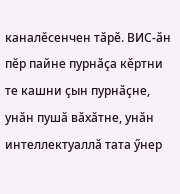каналӗсенчен тӑрӗ. ВИС-ӑн пӗр пайне пурнӑҫа кӗртни те кашни ҫын пурнӑҫне, унӑн пушӑ вӑхӑтне, унӑн интеллектуаллӑ тата ӳнер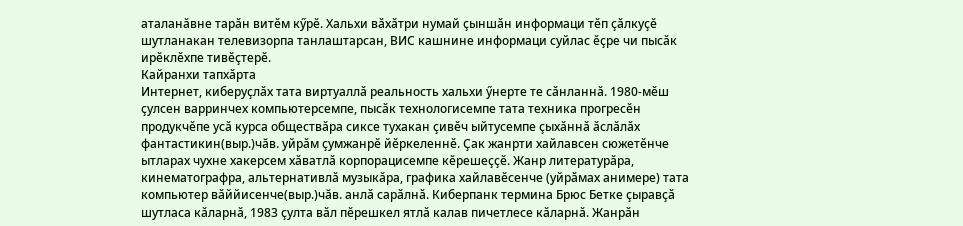аталанӑвне тарӑн витӗм кӳрӗ. Хальхи вӑхӑтри нумай ҫыншӑн информаци тӗп ҫӑлкуҫӗ шутланакан телевизорпа танлаштарсан, ВИС кашнине информаци суйлас ӗҫре чи пысӑк ирӗклӗхпе тивӗҫтерӗ.
Кайранхи тапхӑрта
Интернет, киберуҫлӑх тата виртуаллӑ реальность хальхи ӳнерте те сӑнланнӑ. 1980-мӗш ҫулсен варринчех компьютерсемпе, пысӑк технологисемпе тата техника прогресӗн продукчӗпе усӑ курса обществӑра сиксе тухакан ҫивӗч ыйтусемпе ҫыхӑннӑ ӑслӑлӑх фантастикин(выр.)чăв. уйрӑм ҫумжанрӗ йӗркеленнӗ. Ҫак жанрти хайлавсен сюжетӗнче ытларах чухне хакерсем хӑватлӑ корпорацисемпе кӗрешеҫҫӗ. Жанр литературӑра, кинематографра, альтернативлӑ музыкӑра, графика хайлавӗсенче (уйрӑмах анимере) тата компьютер вӑййисенче(выр.)чăв. анлӑ сарӑлнӑ. Киберпанк термина Брюс Бетке ҫыравҫӑ шутласа кӑларнӑ, 1983 ҫулта вӑл пӗрешкел ятлӑ калав пичетлесе кӑларнӑ. Жанрӑн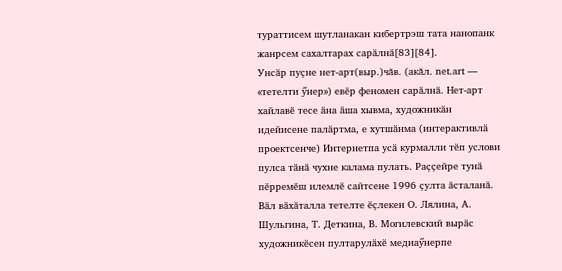тураттисем шутланакан кибертрэш тата нанопанк жанрсем сахалтарах сарӑлнӑ[83][84].
Унсӑр пуҫне нет-арт(выр.)чăв. (акăл. net.art — «тетелти ӳнер») евӗр феномен сарӑлнӑ. Нет-арт хайлавӗ тесе ӑна ӑша хывма, художникӑн идейисене палӑртма, е хутшӑнма (интерактивлӑ проектсенче) Интернетпа усӑ курмалли тӗп услови пулса тӑнӑ чухне калама пулать. Раҫҫейре тунӑ пӗрремӗш илемлӗ сайтсене 1996 ҫулта ӑсталанӑ. Вӑл вӑхӑталла тетелте ӗҫлекен О. Лялина, А. Шульгина, Т. Деткина, В. Могилевский вырӑс художникӗсен пултарулӑхӗ медиаӳнерпе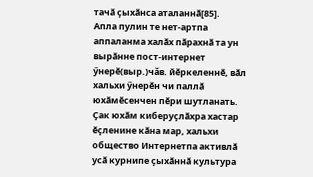тачӑ ҫыхӑнса аталаннӑ[85].
Апла пулин те нет-артпа аппаланма халӑх пӑрахнӑ та ун вырӑнне пост-интернет ӳнерӗ(выр.)чăв. йӗркеленнӗ, вӑл хальхи ӳнерӗн чи паллӑ юхӑмӗсенчен пӗри шутланать. Ҫак юхӑм киберуҫлӑхра хастар ӗҫленине кӑна мар, хальхи общество Интернетпа активлӑ усӑ курнипе ҫыхӑннӑ культура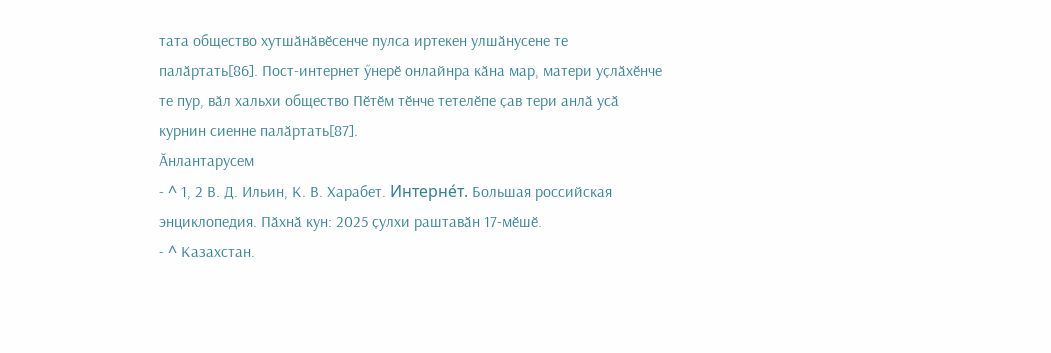тата общество хутшӑнӑвӗсенче пулса иртекен улшӑнусене те палӑртать[86]. Пост-интернет ӳнерӗ онлайнра кӑна мар, матери уҫлӑхӗнче те пур, вӑл хальхи общество Пӗтӗм тӗнче тетелӗпе ҫав тери анлӑ усӑ курнин сиенне палӑртать[87].
Ӑнлантарусем
- ^ 1, 2 В. Д. Ильин, К. В. Харабет. Интерне́т. Большая российская энциклопедия. Пӑхнӑ кун: 2025 ҫулхи раштавӑн 17-мӗшӗ.
- ^ Казахстан.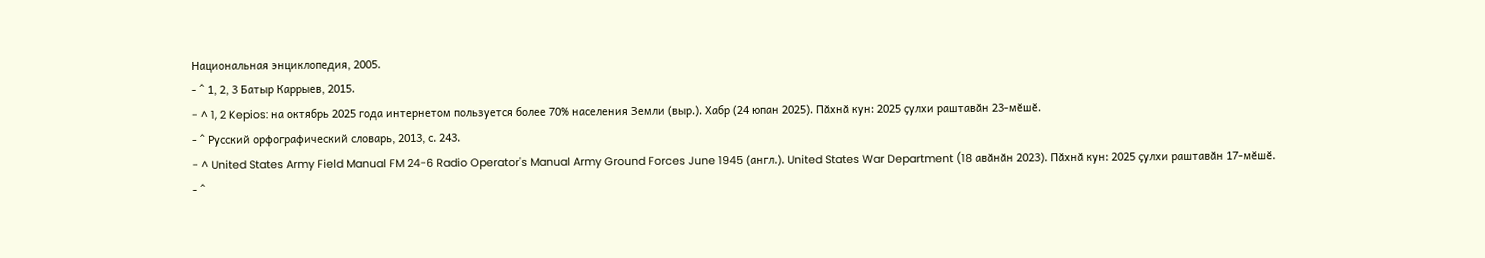Национальная энциклопедия, 2005.
- ^ 1, 2, 3 Батыр Каррыев, 2015.
- ^ 1, 2 Kepios: на октябрь 2025 года интернетом пользуется более 70% населения Земли (выр.). Хабр (24 юпан 2025). Пӑхнӑ кун: 2025 ҫулхи раштавӑн 23-мӗшӗ.
- ^ Русский орфографический словарь, 2013, с. 243.
- ^ United States Army Field Manual FM 24-6 Radio Operator's Manual Army Ground Forces June 1945 (англ.). United States War Department (18 авӑнӑн 2023). Пӑхнӑ кун: 2025 ҫулхи раштавӑн 17-мӗшӗ.
- ^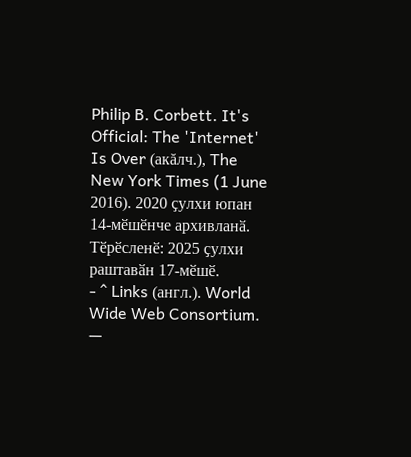Philip B. Corbett. It's Official: The 'Internet' Is Over (акăлч.), The New York Times (1 June 2016). 2020 ҫулхи юпан 14-мӗшӗнче архивланӑ. Тӗрӗсленӗ: 2025 ҫулхи раштавӑн 17-мӗшӗ.
- ^ Links (англ.). World Wide Web Consortium. —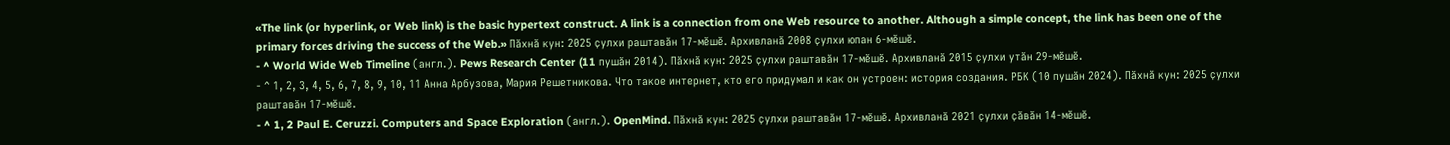«The link (or hyperlink, or Web link) is the basic hypertext construct. A link is a connection from one Web resource to another. Although a simple concept, the link has been one of the primary forces driving the success of the Web.» Пӑхнӑ кун: 2025 ҫулхи раштавӑн 17-мӗшӗ. Архивланӑ 2008 ҫулхи юпан 6-мӗшӗ.
- ^ World Wide Web Timeline (англ.). Pews Research Center (11 пушӑн 2014). Пӑхнӑ кун: 2025 ҫулхи раштавӑн 17-мӗшӗ. Архивланӑ 2015 ҫулхи утӑн 29-мӗшӗ.
- ^ 1, 2, 3, 4, 5, 6, 7, 8, 9, 10, 11 Анна Арбузова, Мария Решетникова. Что такое интернет, кто его придумал и как он устроен: история создания. РБК (10 пушӑн 2024). Пӑхнӑ кун: 2025 ҫулхи раштавӑн 17-мӗшӗ.
- ^ 1, 2 Paul E. Ceruzzi. Computers and Space Exploration (англ.). OpenMind. Пӑхнӑ кун: 2025 ҫулхи раштавӑн 17-мӗшӗ. Архивланӑ 2021 ҫулхи ҫӑвӑн 14-мӗшӗ.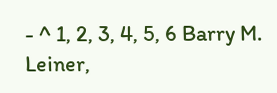- ^ 1, 2, 3, 4, 5, 6 Barry M. Leiner,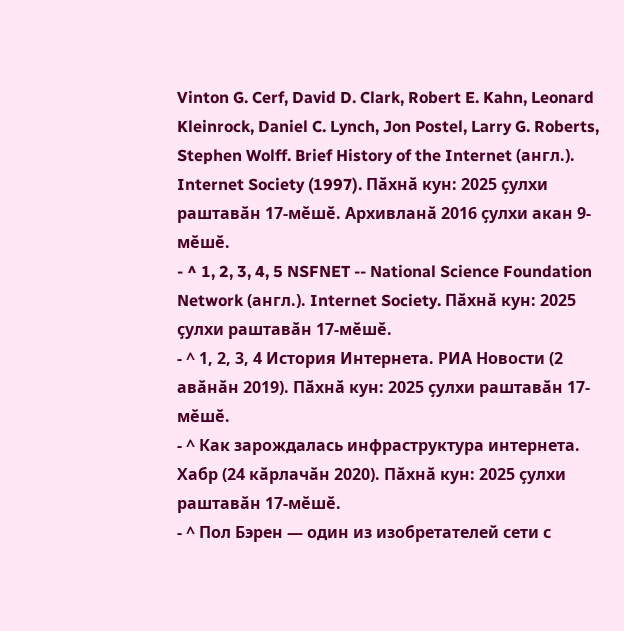Vinton G. Cerf, David D. Clark, Robert E. Kahn, Leonard Kleinrock, Daniel C. Lynch, Jon Postel, Larry G. Roberts, Stephen Wolff. Brief History of the Internet (англ.). Internet Society (1997). Пӑхнӑ кун: 2025 ҫулхи раштавӑн 17-мӗшӗ. Архивланӑ 2016 ҫулхи акан 9-мӗшӗ.
- ^ 1, 2, 3, 4, 5 NSFNET -- National Science Foundation Network (англ.). Internet Society. Пӑхнӑ кун: 2025 ҫулхи раштавӑн 17-мӗшӗ.
- ^ 1, 2, 3, 4 История Интернета. РИА Новости (2 авӑнӑн 2019). Пӑхнӑ кун: 2025 ҫулхи раштавӑн 17-мӗшӗ.
- ^ Как зарождалась инфраструктура интернета. Хабр (24 кӑрлачӑн 2020). Пӑхнӑ кун: 2025 ҫулхи раштавӑн 17-мӗшӗ.
- ^ Пол Бэрен — один из изобретателей сети с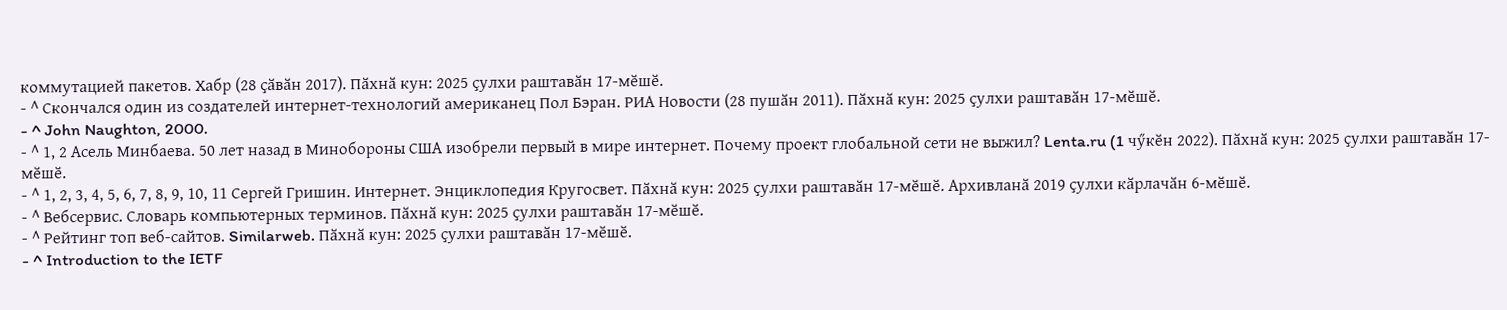коммутацией пакетов. Хабр (28 ҫӑвӑн 2017). Пӑхнӑ кун: 2025 ҫулхи раштавӑн 17-мӗшӗ.
- ^ Скончался один из создателей интернет-технологий американец Пол Бэран. РИА Новости (28 пушӑн 2011). Пӑхнӑ кун: 2025 ҫулхи раштавӑн 17-мӗшӗ.
- ^ John Naughton, 2000.
- ^ 1, 2 Асель Минбаева. 50 лет назад в Минобороны США изобрели первый в мире интернет. Почему проект глобальной сети не выжил? Lenta.ru (1 чӳкӗн 2022). Пӑхнӑ кун: 2025 ҫулхи раштавӑн 17-мӗшӗ.
- ^ 1, 2, 3, 4, 5, 6, 7, 8, 9, 10, 11 Сергей Гришин. Интернет. Энциклопедия Кругосвет. Пӑхнӑ кун: 2025 ҫулхи раштавӑн 17-мӗшӗ. Архивланӑ 2019 ҫулхи кӑрлачӑн 6-мӗшӗ.
- ^ Вебсервис. Словарь компьютерных терминов. Пӑхнӑ кун: 2025 ҫулхи раштавӑн 17-мӗшӗ.
- ^ Рейтинг топ веб-сайтов. Similarweb. Пӑхнӑ кун: 2025 ҫулхи раштавӑн 17-мӗшӗ.
- ^ Introduction to the IETF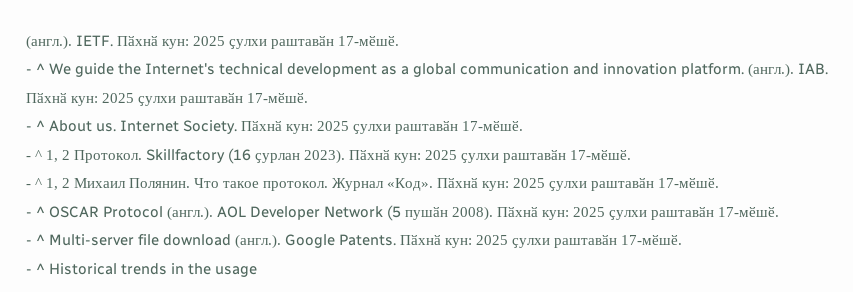(англ.). IETF. Пӑхнӑ кун: 2025 ҫулхи раштавӑн 17-мӗшӗ.
- ^ We guide the Internet's technical development as a global communication and innovation platform. (англ.). IAB. Пӑхнӑ кун: 2025 ҫулхи раштавӑн 17-мӗшӗ.
- ^ About us. Internet Society. Пӑхнӑ кун: 2025 ҫулхи раштавӑн 17-мӗшӗ.
- ^ 1, 2 Протокол. Skillfactory (16 ҫурлан 2023). Пӑхнӑ кун: 2025 ҫулхи раштавӑн 17-мӗшӗ.
- ^ 1, 2 Михаил Полянин. Что такое протокол. Журнал «Код». Пӑхнӑ кун: 2025 ҫулхи раштавӑн 17-мӗшӗ.
- ^ OSCAR Protocol (англ.). AOL Developer Network (5 пушӑн 2008). Пӑхнӑ кун: 2025 ҫулхи раштавӑн 17-мӗшӗ.
- ^ Multi-server file download (англ.). Google Patents. Пӑхнӑ кун: 2025 ҫулхи раштавӑн 17-мӗшӗ.
- ^ Historical trends in the usage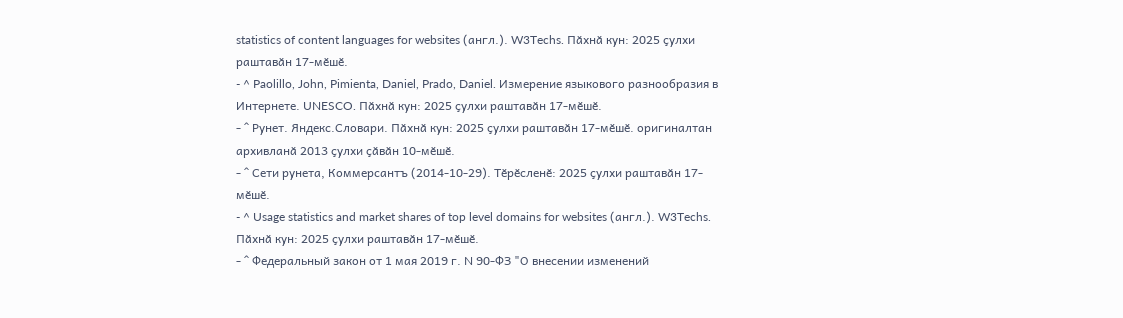statistics of content languages for websites (англ.). W3Techs. Пӑхнӑ кун: 2025 ҫулхи раштавӑн 17-мӗшӗ.
- ^ Paolillo, John, Pimienta, Daniel, Prado, Daniel. Измерение языкового разнообразия в Интернете. UNESCO. Пӑхнӑ кун: 2025 ҫулхи раштавӑн 17-мӗшӗ.
- ^ Рунет. Яндекс.Словари. Пӑхнӑ кун: 2025 ҫулхи раштавӑн 17-мӗшӗ. оригиналтан архивланӑ 2013 ҫулхи ҫӑвӑн 10-мӗшӗ.
- ^ Сети рунета, Коммерсантъ (2014-10-29). Тӗрӗсленӗ: 2025 ҫулхи раштавӑн 17-мӗшӗ.
- ^ Usage statistics and market shares of top level domains for websites (англ.). W3Techs. Пӑхнӑ кун: 2025 ҫулхи раштавӑн 17-мӗшӗ.
- ^ Федеральный закон от 1 мая 2019 г. N 90-ФЗ "О внесении изменений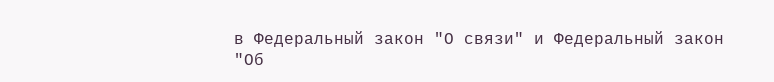в Федеральный закон "О связи" и Федеральный закон "Об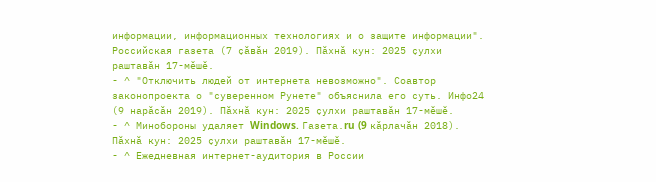информации, информационных технологиях и о защите информации". Российская газета (7 ҫӑвӑн 2019). Пӑхнӑ кун: 2025 ҫулхи раштавӑн 17-мӗшӗ.
- ^ "Отключить людей от интернета невозможно". Соавтор законопроекта о "суверенном Рунете" объяснила его суть. Инфо24 (9 нарӑсӑн 2019). Пӑхнӑ кун: 2025 ҫулхи раштавӑн 17-мӗшӗ.
- ^ Минобороны удаляет Windows. Газета.ru (9 кӑрлачӑн 2018). Пӑхнӑ кун: 2025 ҫулхи раштавӑн 17-мӗшӗ.
- ^ Ежедневная интернет-аудитория в России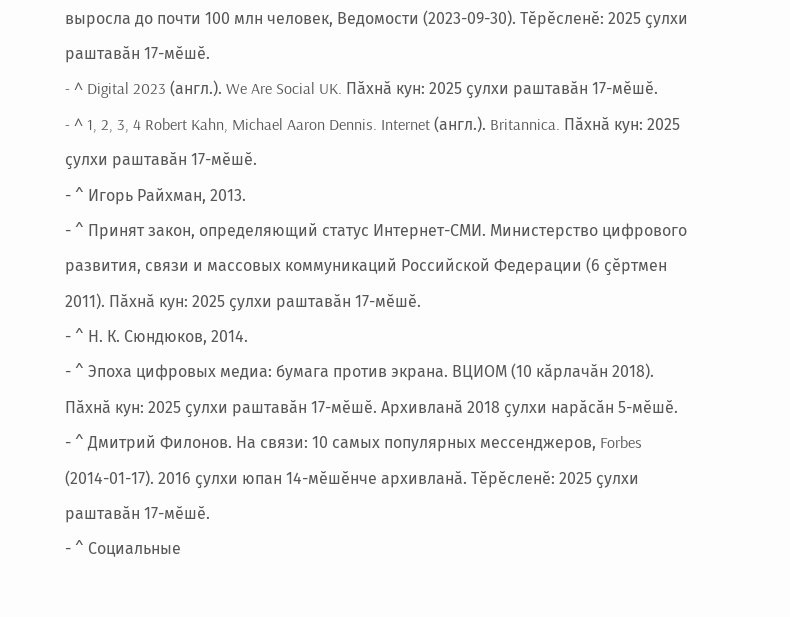выросла до почти 100 млн человек, Ведомости (2023-09-30). Тӗрӗсленӗ: 2025 ҫулхи раштавӑн 17-мӗшӗ.
- ^ Digital 2023 (англ.). We Are Social UK. Пӑхнӑ кун: 2025 ҫулхи раштавӑн 17-мӗшӗ.
- ^ 1, 2, 3, 4 Robert Kahn, Michael Aaron Dennis. Internet (англ.). Britannica. Пӑхнӑ кун: 2025 ҫулхи раштавӑн 17-мӗшӗ.
- ^ Игорь Райхман, 2013.
- ^ Принят закон, определяющий статус Интернет-СМИ. Министерство цифрового развития, связи и массовых коммуникаций Российской Федерации (6 ҫӗртмен 2011). Пӑхнӑ кун: 2025 ҫулхи раштавӑн 17-мӗшӗ.
- ^ Н. К. Сюндюков, 2014.
- ^ Эпоха цифровых медиа: бумага против экрана. ВЦИОМ (10 кӑрлачӑн 2018). Пӑхнӑ кун: 2025 ҫулхи раштавӑн 17-мӗшӗ. Архивланӑ 2018 ҫулхи нарӑсӑн 5-мӗшӗ.
- ^ Дмитрий Филонов. На связи: 10 самых популярных мессенджеров, Forbes (2014-01-17). 2016 ҫулхи юпан 14-мӗшӗнче архивланӑ. Тӗрӗсленӗ: 2025 ҫулхи раштавӑн 17-мӗшӗ.
- ^ Социальные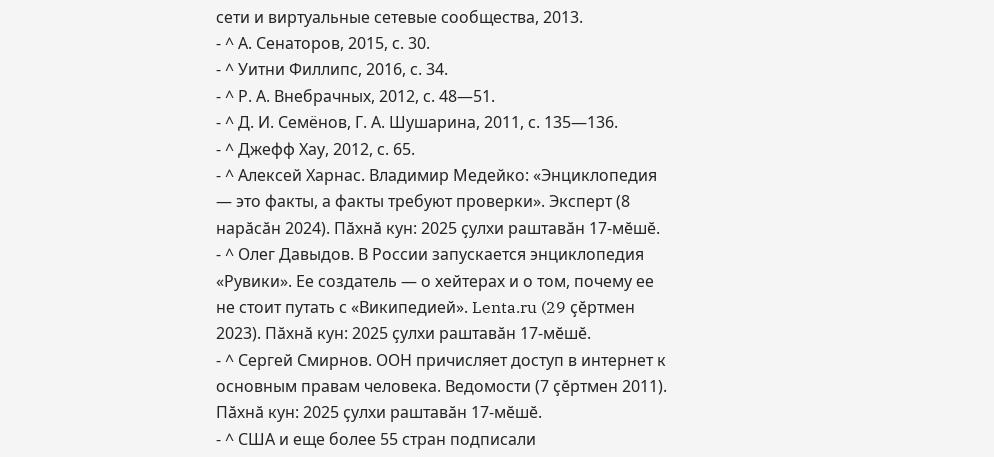сети и виртуальные сетевые сообщества, 2013.
- ^ А. Сенаторов, 2015, с. 30.
- ^ Уитни Филлипс, 2016, с. 34.
- ^ Р. А. Внебрачных, 2012, с. 48—51.
- ^ Д. И. Семёнов, Г. А. Шушарина, 2011, с. 135—136.
- ^ Джефф Хау, 2012, с. 65.
- ^ Алексей Харнас. Владимир Медейко: «Энциклопедия — это факты, а факты требуют проверки». Эксперт (8 нарӑсӑн 2024). Пӑхнӑ кун: 2025 ҫулхи раштавӑн 17-мӗшӗ.
- ^ Олег Давыдов. В России запускается энциклопедия «Рувики». Ее создатель — о хейтерах и о том, почему ее не стоит путать с «Википедией». Lenta.ru (29 ҫӗртмен 2023). Пӑхнӑ кун: 2025 ҫулхи раштавӑн 17-мӗшӗ.
- ^ Сергей Смирнов. ООН причисляет доступ в интернет к основным правам человека. Ведомости (7 ҫӗртмен 2011). Пӑхнӑ кун: 2025 ҫулхи раштавӑн 17-мӗшӗ.
- ^ США и еще более 55 стран подписали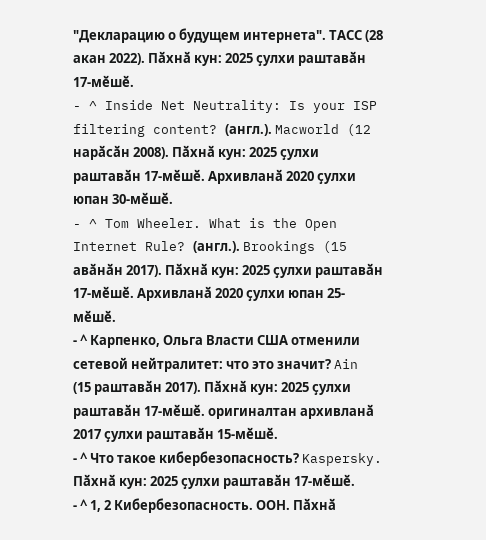"Декларацию о будущем интернета". ТАСС (28 акан 2022). Пӑхнӑ кун: 2025 ҫулхи раштавӑн 17-мӗшӗ.
- ^ Inside Net Neutrality: Is your ISP filtering content? (англ.). Macworld (12 нарӑсӑн 2008). Пӑхнӑ кун: 2025 ҫулхи раштавӑн 17-мӗшӗ. Архивланӑ 2020 ҫулхи юпан 30-мӗшӗ.
- ^ Tom Wheeler. What is the Open Internet Rule? (англ.). Brookings (15 авӑнӑн 2017). Пӑхнӑ кун: 2025 ҫулхи раштавӑн 17-мӗшӗ. Архивланӑ 2020 ҫулхи юпан 25-мӗшӗ.
- ^ Карпенко, Ольга Власти США отменили сетевой нейтралитет: что это значит? Ain (15 раштавӑн 2017). Пӑхнӑ кун: 2025 ҫулхи раштавӑн 17-мӗшӗ. оригиналтан архивланӑ 2017 ҫулхи раштавӑн 15-мӗшӗ.
- ^ Что такое кибербезопасность? Kaspersky. Пӑхнӑ кун: 2025 ҫулхи раштавӑн 17-мӗшӗ.
- ^ 1, 2 Кибербезопасность. ООН. Пӑхнӑ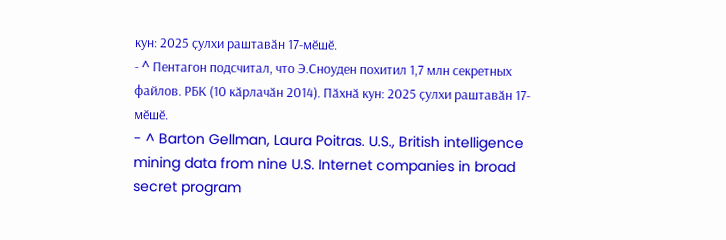кун: 2025 ҫулхи раштавӑн 17-мӗшӗ.
- ^ Пентагон подсчитал, что Э.Сноуден похитил 1,7 млн секретных файлов. РБК (10 кӑрлачӑн 2014). Пӑхнӑ кун: 2025 ҫулхи раштавӑн 17-мӗшӗ.
- ^ Barton Gellman, Laura Poitras. U.S., British intelligence mining data from nine U.S. Internet companies in broad secret program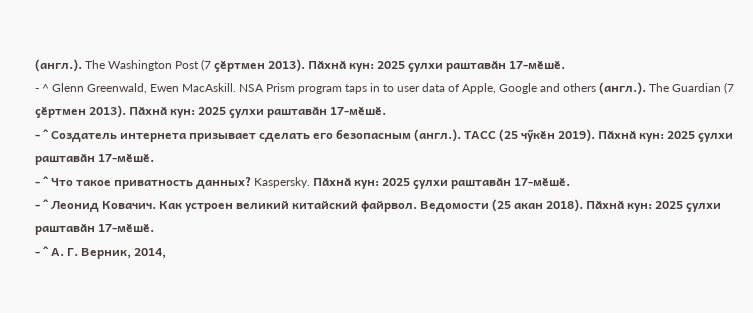(англ.). The Washington Post (7 ҫӗртмен 2013). Пӑхнӑ кун: 2025 ҫулхи раштавӑн 17-мӗшӗ.
- ^ Glenn Greenwald, Ewen MacAskill. NSA Prism program taps in to user data of Apple, Google and others (англ.). The Guardian (7 ҫӗртмен 2013). Пӑхнӑ кун: 2025 ҫулхи раштавӑн 17-мӗшӗ.
- ^ Создатель интернета призывает сделать его безопасным (англ.). ТАСС (25 чӳкӗн 2019). Пӑхнӑ кун: 2025 ҫулхи раштавӑн 17-мӗшӗ.
- ^ Что такое приватность данных? Kaspersky. Пӑхнӑ кун: 2025 ҫулхи раштавӑн 17-мӗшӗ.
- ^ Леонид Ковачич. Как устроен великий китайский файрвол. Ведомости (25 акан 2018). Пӑхнӑ кун: 2025 ҫулхи раштавӑн 17-мӗшӗ.
- ^ А. Г. Верник, 2014,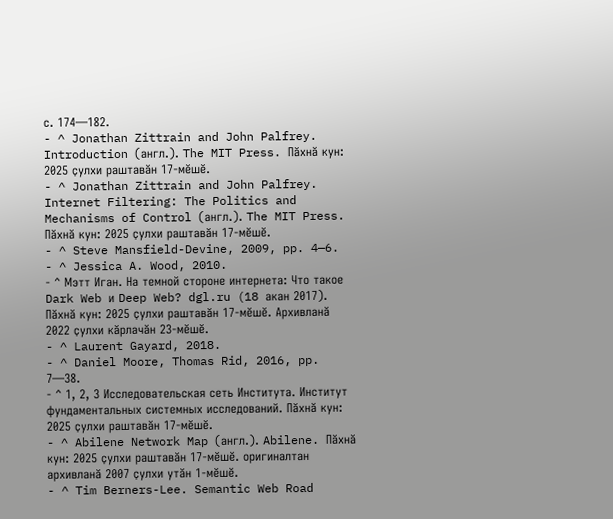с. 174—182.
- ^ Jonathan Zittrain and John Palfrey. Introduction (англ.). The MIT Press. Пӑхнӑ кун: 2025 ҫулхи раштавӑн 17-мӗшӗ.
- ^ Jonathan Zittrain and John Palfrey. Internet Filtering: The Politics and Mechanisms of Control (англ.). The MIT Press. Пӑхнӑ кун: 2025 ҫулхи раштавӑн 17-мӗшӗ.
- ^ Steve Mansfield-Devine, 2009, pp. 4—6.
- ^ Jessica A. Wood, 2010.
- ^ Мэтт Иган. На темной стороне интернета: Что такое Dark Web и Deep Web? dgl.ru (18 акан 2017). Пӑхнӑ кун: 2025 ҫулхи раштавӑн 17-мӗшӗ. Архивланӑ 2022 ҫулхи кӑрлачӑн 23-мӗшӗ.
- ^ Laurent Gayard, 2018.
- ^ Daniel Moore, Thomas Rid, 2016, pp. 7—38.
- ^ 1, 2, 3 Исследовательская сеть Института. Институт фундаментальных системных исследований. Пӑхнӑ кун: 2025 ҫулхи раштавӑн 17-мӗшӗ.
- ^ Abilene Network Map (англ.). Abilene. Пӑхнӑ кун: 2025 ҫулхи раштавӑн 17-мӗшӗ. оригиналтан архивланӑ 2007 ҫулхи утӑн 1-мӗшӗ.
- ^ Tim Berners-Lee. Semantic Web Road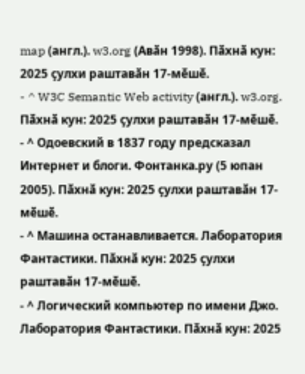map (англ.). w3.org (Авӑн 1998). Пӑхнӑ кун: 2025 ҫулхи раштавӑн 17-мӗшӗ.
- ^ W3C Semantic Web activity (англ.). w3.org. Пӑхнӑ кун: 2025 ҫулхи раштавӑн 17-мӗшӗ.
- ^ Одоевский в 1837 году предсказал Интернет и блоги. Фонтанка.ру (5 юпан 2005). Пӑхнӑ кун: 2025 ҫулхи раштавӑн 17-мӗшӗ.
- ^ Машина останавливается. Лаборатория Фантастики. Пӑхнӑ кун: 2025 ҫулхи раштавӑн 17-мӗшӗ.
- ^ Логический компьютер по имени Джо. Лаборатория Фантастики. Пӑхнӑ кун: 2025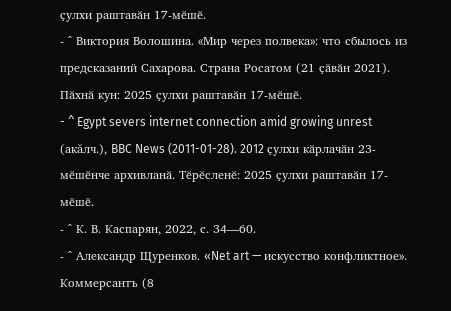ҫулхи раштавӑн 17-мӗшӗ.
- ^ Виктория Волошина. «Мир через полвека»: что сбылось из предсказаний Сахарова. Страна Росатом (21 ҫӑвӑн 2021). Пӑхнӑ кун: 2025 ҫулхи раштавӑн 17-мӗшӗ.
- ^ Egypt severs internet connection amid growing unrest (акăлч.), BBC News (2011-01-28). 2012 ҫулхи кӑрлачӑн 23-мӗшӗнче архивланӑ. Тӗрӗсленӗ: 2025 ҫулхи раштавӑн 17-мӗшӗ.
- ^ К. В. Каспарян, 2022, с. 34—60.
- ^ Александр Щуренков. «Net art — искусство конфликтное». Коммерсантъ (8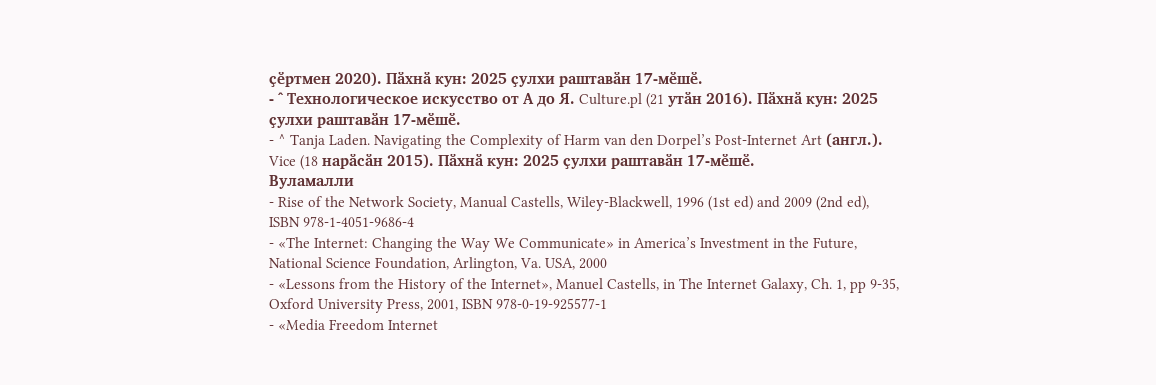ҫӗртмен 2020). Пӑхнӑ кун: 2025 ҫулхи раштавӑн 17-мӗшӗ.
- ^ Технологическое искусство от А до Я. Culture.pl (21 утӑн 2016). Пӑхнӑ кун: 2025 ҫулхи раштавӑн 17-мӗшӗ.
- ^ Tanja Laden. Navigating the Complexity of Harm van den Dorpel’s Post-Internet Art (англ.). Vice (18 нарӑсӑн 2015). Пӑхнӑ кун: 2025 ҫулхи раштавӑн 17-мӗшӗ.
Вуламалли
- Rise of the Network Society, Manual Castells, Wiley-Blackwell, 1996 (1st ed) and 2009 (2nd ed), ISBN 978-1-4051-9686-4
- «The Internet: Changing the Way We Communicate» in America’s Investment in the Future, National Science Foundation, Arlington, Va. USA, 2000
- «Lessons from the History of the Internet», Manuel Castells, in The Internet Galaxy, Ch. 1, pp 9-35, Oxford University Press, 2001, ISBN 978-0-19-925577-1
- «Media Freedom Internet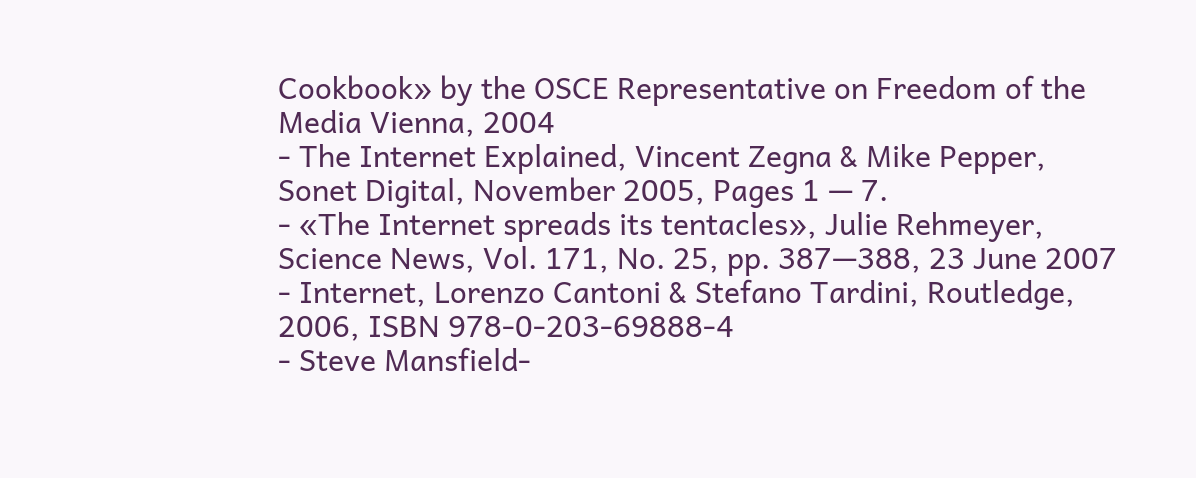Cookbook» by the OSCE Representative on Freedom of the Media Vienna, 2004
- The Internet Explained, Vincent Zegna & Mike Pepper, Sonet Digital, November 2005, Pages 1 — 7.
- «The Internet spreads its tentacles», Julie Rehmeyer, Science News, Vol. 171, No. 25, pp. 387—388, 23 June 2007
- Internet, Lorenzo Cantoni & Stefano Tardini, Routledge, 2006, ISBN 978-0-203-69888-4
- Steve Mansfield-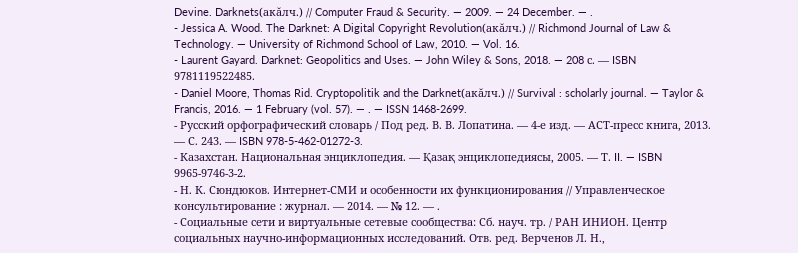Devine. Darknets(акăлч.) // Computer Fraud & Security. — 2009. — 24 December. — .
- Jessica A. Wood. The Darknet: A Digital Copyright Revolution(акăлч.) // Richmond Journal of Law & Technology. — University of Richmond School of Law, 2010. — Vol. 16.
- Laurent Gayard. Darknet: Geopolitics and Uses. — John Wiley & Sons, 2018. — 208 с. — ISBN 9781119522485.
- Daniel Moore, Thomas Rid. Cryptopolitik and the Darknet(акăлч.) // Survival : scholarly journal. — Taylor & Francis, 2016. — 1 February (vol. 57). — . — ISSN 1468-2699.
- Русский орфографический словарь / Под ред. В. В. Лопатина. — 4-е изд. — АСТ-пресс книга, 2013. — С. 243. — ISBN 978-5-462-01272-3.
- Казахстан. Национальная энциклопедия. — Қазақ энциклопедиясы, 2005. — Т. II. — ISBN 9965-9746-3-2.
- Н. К. Сюндюков. Интернет-СМИ и особенности их функционирования // Управленческое консультирование : журнал. — 2014. — № 12. — .
- Социальные сети и виртуальные сетевые сообщества: Сб. науч. тр. / РАН ИНИОН. Центр социальных научно-информационных исследований. Отв. ред. Верченов Л. Н.,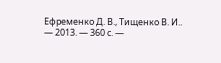Ефременко Д. В., Тищенко В. И.. — 2013. — 360 с. —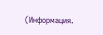(Информация.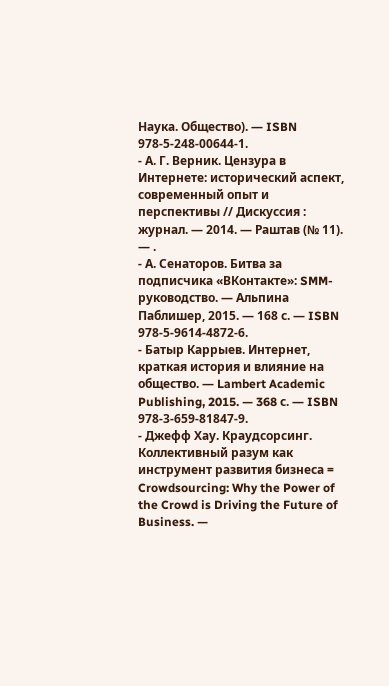Наука. Общество). — ISBN 978-5-248-00644-1.
- А. Г. Верник. Цензура в Интернете: исторический аспект, современный опыт и перспективы // Дискуссия : журнал. — 2014. — Раштав (№ 11). — .
- А. Сенаторов. Битва за подписчика «ВКонтакте»: SMM-руководство. — Альпина Паблишер, 2015. — 168 с. — ISBN 978-5-9614-4872-6.
- Батыр Каррыев. Интернет, краткая история и влияние на общество. — Lambert Academic Publishing, 2015. — 368 с. — ISBN 978-3-659-81847-9.
- Джефф Хау. Краудсорсинг. Коллективный разум как инструмент развития бизнеса = Crowdsourcing: Why the Power of the Crowd is Driving the Future of Business. —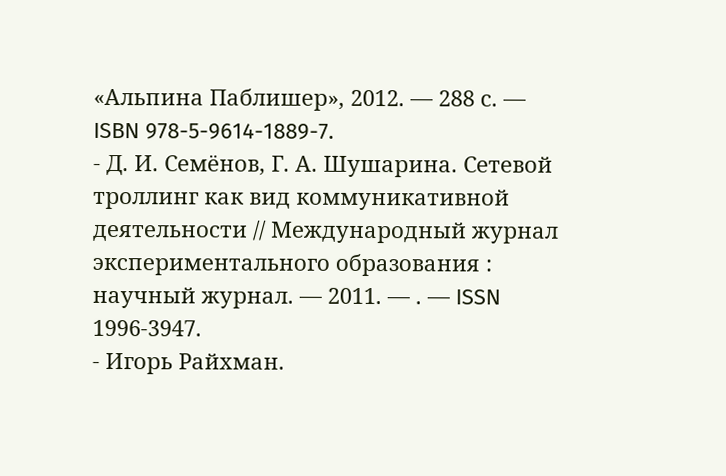«Альпина Паблишер», 2012. — 288 с. — ISBN 978-5-9614-1889-7.
- Д. И. Семёнов, Г. А. Шушарина. Сетевой троллинг как вид коммуникативной деятельности // Международный журнал экспериментального образования : научный журнал. — 2011. — . — ISSN 1996-3947.
- Игорь Райхман.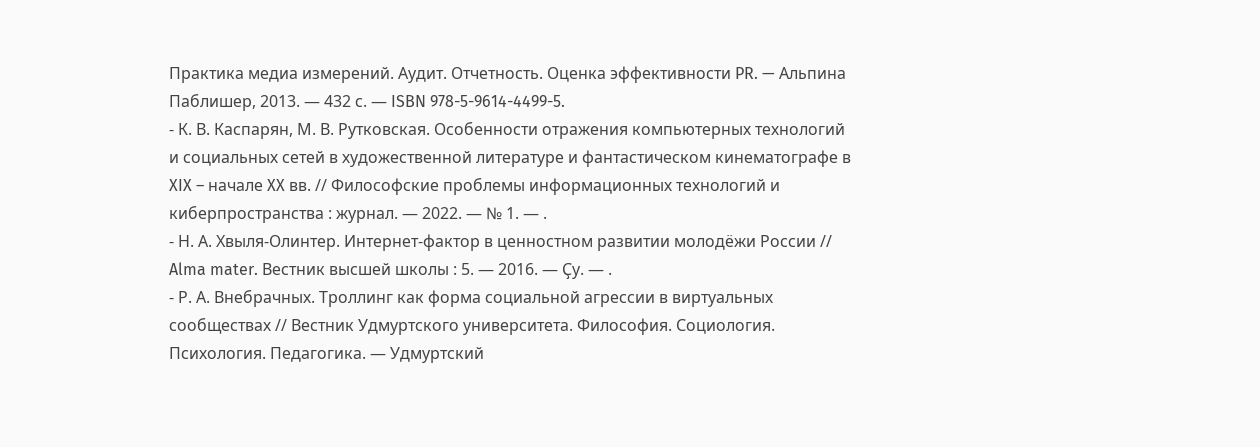Практика медиа измерений. Аудит. Отчетность. Оценка эффективности PR. — Альпина Паблишер, 2013. — 432 с. — ISBN 978-5-9614-4499-5.
- К. В. Каспарян, М. В. Рутковская. Особенности отражения компьютерных технологий и социальных сетей в художественной литературе и фантастическом кинематографе в XIX – начале XX вв. // Философские проблемы информационных технологий и киберпространства : журнал. — 2022. — № 1. — .
- Н. А. Хвыля-Олинтер. Интернет-фактор в ценностном развитии молодёжи России // Alma mater. Вестник высшей школы : 5. — 2016. — Ҫу. — .
- Р. А. Внебрачных. Троллинг как форма социальной агрессии в виртуальных сообществах // Вестник Удмуртского университета. Философия. Социология. Психология. Педагогика. — Удмуртский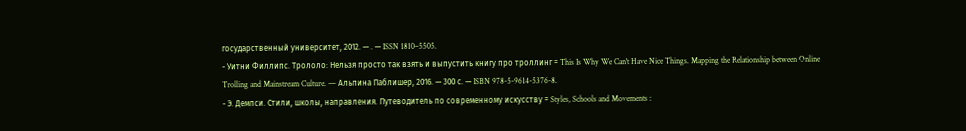государственный университет, 2012. — . — ISSN 1810–5505.
- Уитни Филлипс. Трололо: Нельзя просто так взять и выпустить книгу про троллинг = This Is Why We Can't Have Nice Things. Mapping the Relationship between Online Trolling and Mainstream Culture. — Альпина Паблишер, 2016. — 300 с. — ISBN 978-5-9614-5376-8.
- Э. Демпси. Стили, школы, направления. Путеводитель по современному искусству = Styles, Schools and Movements :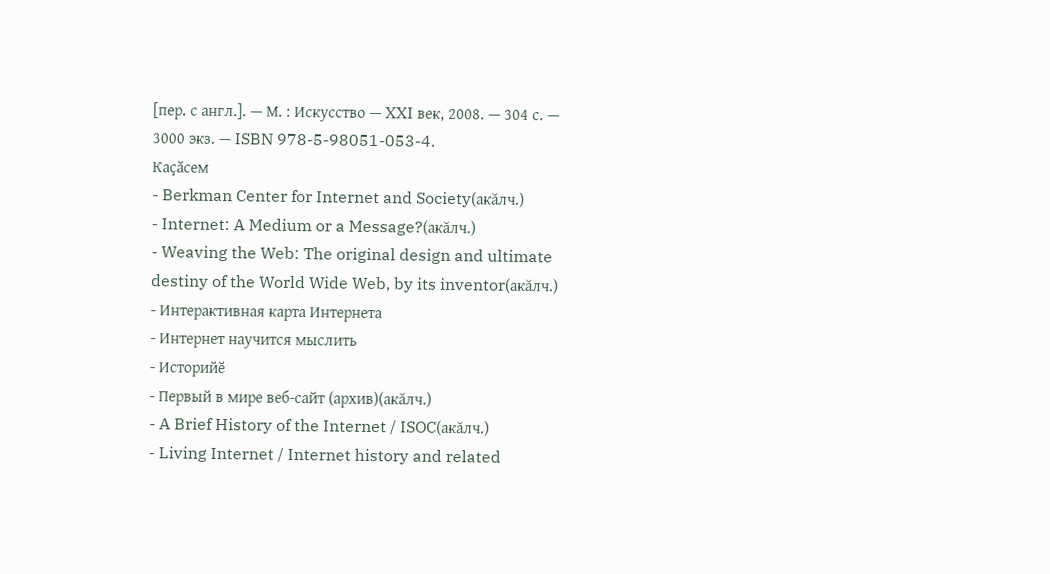[пер. с англ.]. — М. : Искусство — XXI век, 2008. — 304 с. — 3000 экз. — ISBN 978-5-98051-053-4.
Каҫӑсем
- Berkman Center for Internet and Society(акăлч.)
- Internet: A Medium or a Message?(акăлч.)
- Weaving the Web: The original design and ultimate destiny of the World Wide Web, by its inventor(акăлч.)
- Интерактивная карта Интернета
- Интернет научится мыслить
- Историйӗ
- Первый в мире веб-сайт (архив)(акăлч.)
- A Brief History of the Internet / ISOC(акăлч.)
- Living Internet / Internet history and related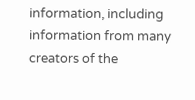information, including information from many creators of the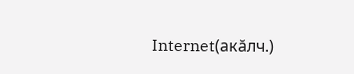Internet(акăлч.)